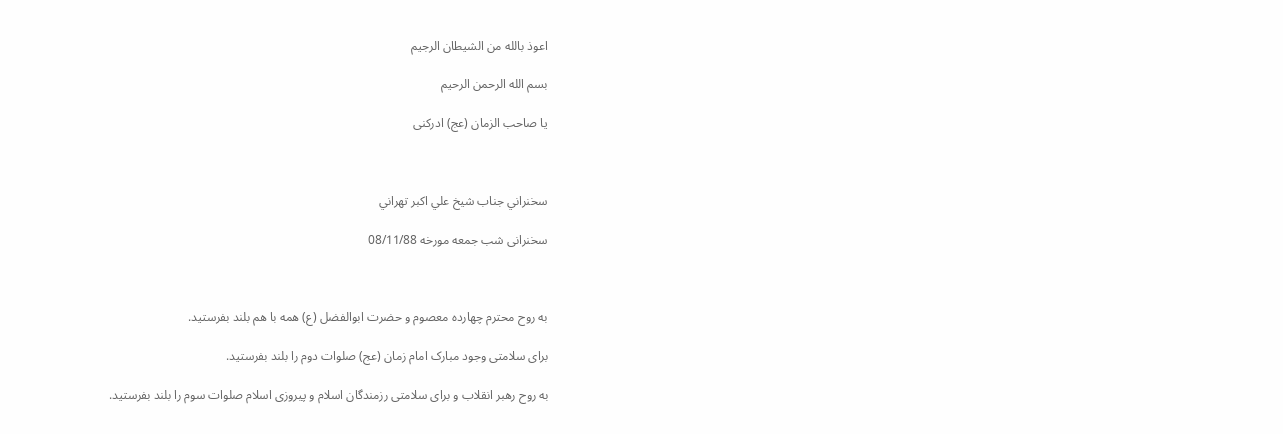اعوذ بالله من الشيطان الرجيم

بسم الله الرحمن الرحيم

يا صاحب الزمان (عج) ادرکنی



سخنراني جناب شيخ علي اكبر تهراني

سخنرانی شب جمعه مورخه 08/11/88



به روح محترم چهارده معصوم و حضرت ابوالفضل (ع) همه با هم بلند بفرستید.

برای سلامتی وجود مبارک امام زمان (عج) صلوات دوم را بلند بفرستید.

به روح رهبر انقلاب و برای سلامتی رزمندگان اسلام و پیروزی اسلام صلوات سوم را بلند بفرستید.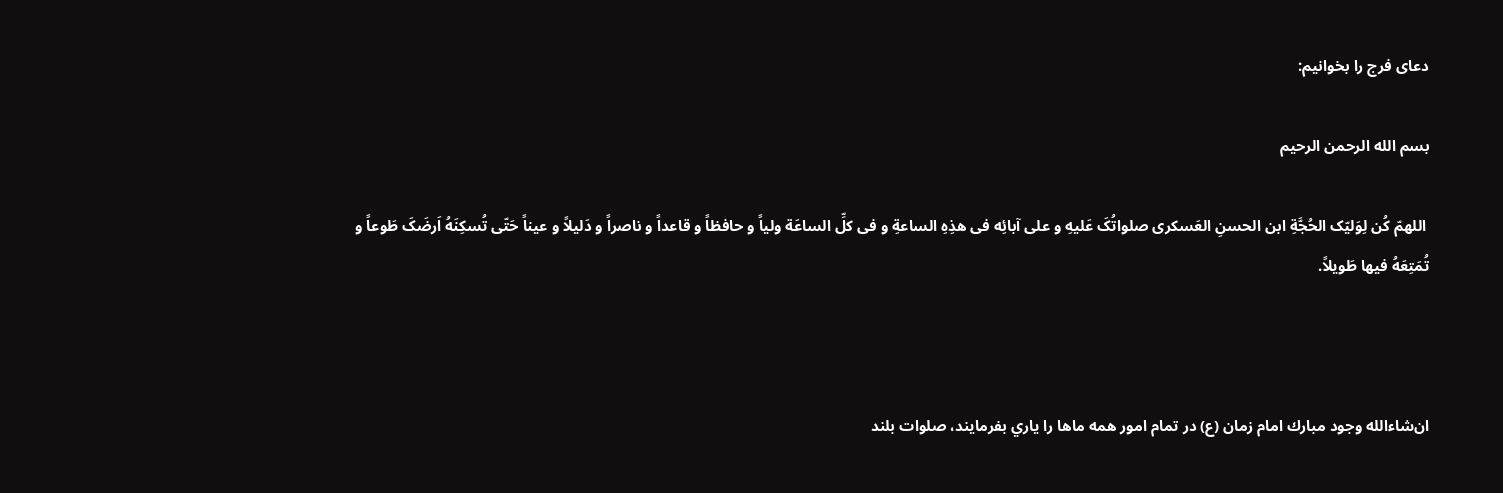دعای فرج را بخوانیم:

بسم الله الرحمن الرحیم

 اللهمّ کُن لِوَلیّک الحُجَّةِ ابن الحسنِ العَسکری صلواتُکَ عَلیهِ و علی آبائِه فی هذِهِ الساعةِ و فی کلِّ الساعَة ولیاً و حافظاً و قاعداً و ناصراً و دَلیلاً و عیناً حَتّی تُسکِنَهُ اَرضَکَ طَوعاً و تُمَتِعَهُ فیها طَویلاً.



ان‌شاء‌الله وجود مبارك امام زمان (ع) در تمام امور همه ماها را ياري بفرمايند، صلوات بلند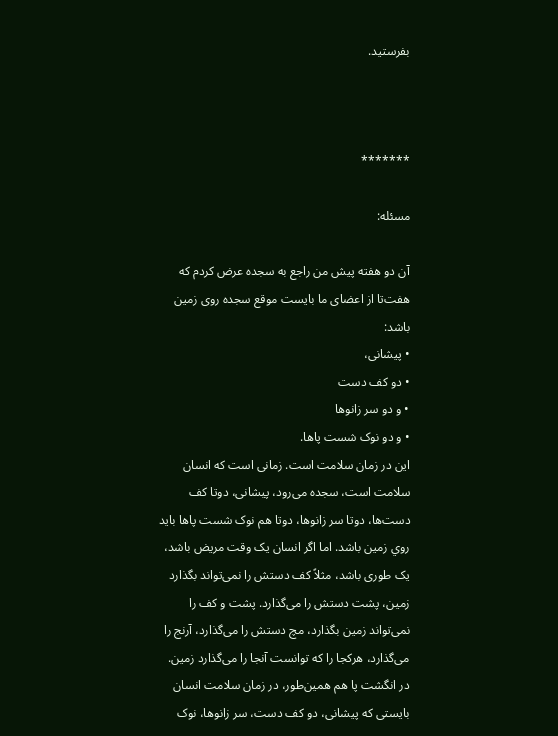بفرستيد.



*******

مسئله:

آن دو هفته پیش من راجع به سجده عرض کردم که هفت‌تا از اعضای ما بایست موقع سجده روی زمین باشد:
• پیشانی،
• دو کف دست
• و دو سر زانوها
• و دو نوک شست پاها.
این در زمان سلامت است. زمانی است که انسان سلامت است، سجده می‌رود، پیشانی، دوتا کف دست‌ها، دوتا سر زانوها، دوتا هم نوک شست پاها بايد روي زمين باشد. اما اگر انسان یک وقت مریض باشد، یک طوری باشد، مثلاً کف دستش را نمی‌تواند بگذارد زمین، پشت دستش را می‌گذارد. پشت و کف را نمی‌تواند زمین بگذارد، مچ دستش را می‌گذارد، آرنج را می‌گذارد، هرکجا را که توانست آنجا را می‌گذارد زمین. در انگشت پا هم همین‌طور، در زمان سلامت انسان بایستی که پیشانی، دو کف دست، سر زانوها، نوک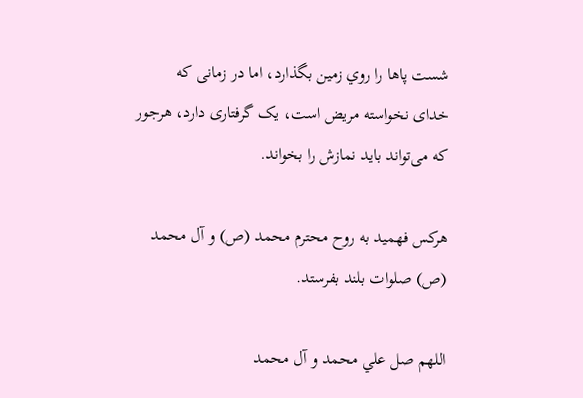شست پاها را روي زمين بگذارد، اما در زمانی که خدای نخواسته مریض است، یک گرفتاری دارد، هرجور که می‌تواند باید نمازش را بخواند.

هرکس فهمید به روح محترم محمد (ص) و آل محمد (ص) صلوات بلند بفرستد.

اللهم صل علي محمد و آل محمد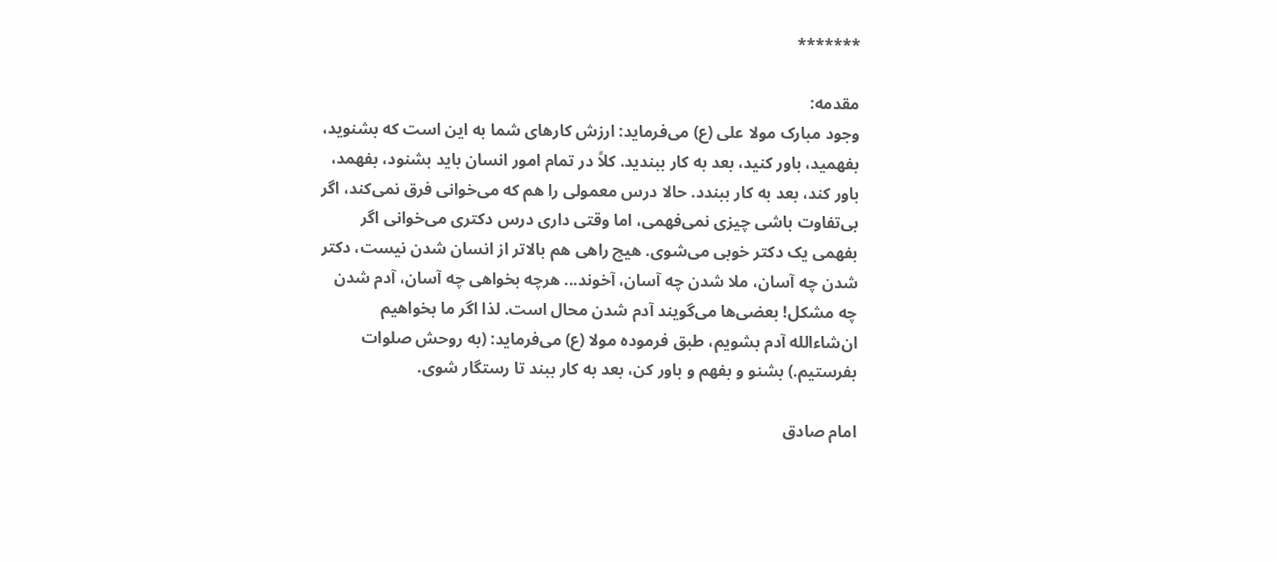*******

مقدمه:
وجود مبارک مولا علی (ع) می‌فرماید: ارزش کارهای شما به این است که بشنوید، بفهمید، باور کنید، بعد به کار ببندید. کلاً در تمام امور انسان باید بشنود، بفهمد، باور کند، بعد به کار ببندد. حالا درس معمولی را هم که می‌خوانی فرق نمی‌کند، اگر بی‌تفاوت باشی چیزی نمی‌فهمی، اما وقتی داری درس دکتری می‌خوانی اگر بفهمی یک دکتر خوبی می‌شوی. هیچ راهی هم بالاتر از انسان شدن نیست، دکتر شدن چه آسان، ملا شدن چه آسان، آخوند... هرچه بخواهی چه آسان، آدم شدن چه مشکل! بعضی‌ها می‌گویند آدم شدن محال است. لذا اگر ما بخواهیم ان‌شاءالله آدم بشویم، طبق فرموده مولا (ع) می‌فرماید: (به روحش صلوات بفرستیم.) بشنو و بفهم و باور کن، بعد به کار ببند تا رستگار شوی.

امام صادق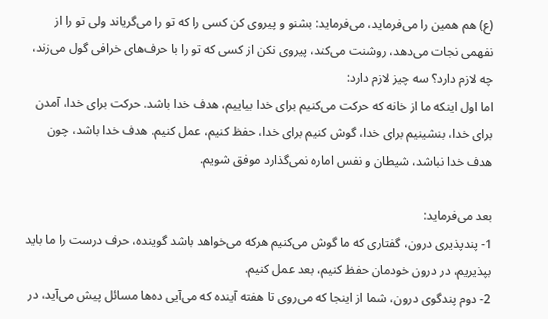(ع) هم همین را می‌فرماید، می‌فرماید: بشنو و پیروی کن کسی را که تو را می‌گریاند ولی تو را از نفهمی نجات می‌دهد، روشنت می‌کند، پیروی نکن از کسی که تو را با حرف‌های خرافی گول می‌زند، چه لازم دارد؟ سه چیز لازم دارد:
اما اول اینکه ما از خانه که حرکت می‌کنیم برای خدا بیاییم، هدف خدا باشد. حرکت برای خدا، آمدن برای خدا، بنشینیم برای خدا، گوش کنیم برای خدا، حفظ کنیم، عمل کنیم. هدف خدا باشد، چون هدف خدا نباشد، شیطان و نفس اماره نمی‌گذارد موفق شویم.

بعد می‌فرماید:
1- پندپذیری درون، گفتاری که ما گوش می‌کنیم هرکه می‌خواهد باشد گوینده، حرف درست را ما باید بپذیریم، در درون خودمان حفظ کنیم، بعد عمل کنیم.
2- دوم پندگوی درون، شما از اینجا که می‌روی تا هفته آینده که می‌آیی ده‌ها مسائل پیش می‌آید، در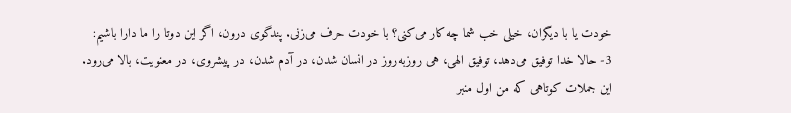خودت یا با دیگران، خیلی خب شما چه کار می‌کنی؟ با خودت حرف می‌زنی. پندگوی درون، اگر این دوتا را ما دارا باشیم:
3- حالا خدا توفیق می‌دهد، توفیق الهی، هی روز‌به‌روز در انسان شدن، در آدم شدن، در پیشروی، در معنویت، بالا می‌رود.
این جملات کوتاهی که من اول منبر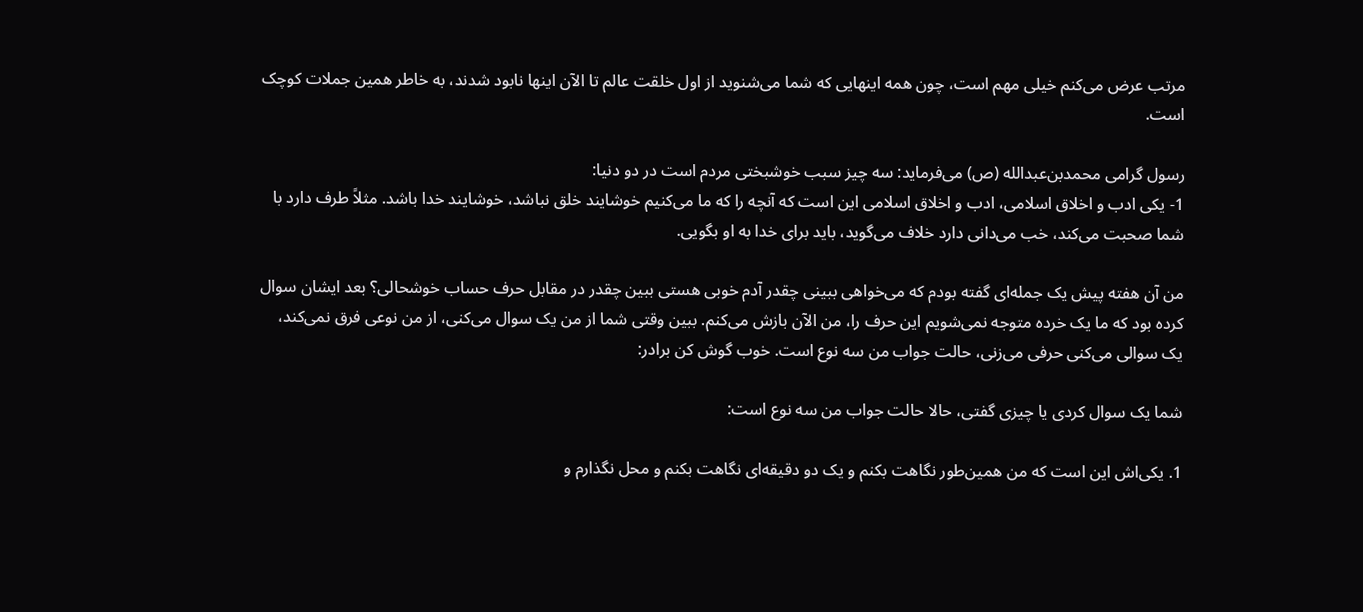مرتب عرض می‌کنم خیلی مهم است، چون همه اینهایی که شما می‌شنوید از اول خلقت عالم تا الآن اینها نابود شدند، به خاطر همین جملات کوچک است.

رسول گرامی محمدبن‌عبدالله (ص) می‌فرماید: سه چیز سبب خوشبختی مردم است در دو دنیا:
1- یکی ادب و اخلاق اسلامی، ادب و اخلاق اسلامی این است که آنچه را که ما می‌کنیم خوشایند خلق نباشد، خوشایند خدا باشد. مثلاً طرف دارد با شما صحبت می‌کند، خب می‌دانی دارد خلاف می‌گوید، باید برای خدا به او بگویی.

من آن هفته پیش یک جمله‌ای گفته بودم که می‌خواهی ببینی چقدر آدم خوبی هستی ببین چقدر در مقابل حرف حساب خوشحالی؟ بعد ایشان سوال کرده بود که ما یک خرده متوجه نمی‌شویم این حرف را، من الآن بازش می‌کنم. ببین وقتی شما از من یک سوال می‌کنی، از من نوعی فرق نمی‌کند، یک سوالی می‌کنی حرفی می‌زنی، حالت جواب من سه نوع است. خوب گوش کن برادر:

شما یک سوال کردی یا چیزی گفتی، حالا حالت جواب من سه نوع است:

1. یکی‌اش این است که من همین‌طور نگاهت بکنم و یک دو دقیقه‌ای نگاهت بکنم و محل نگذارم و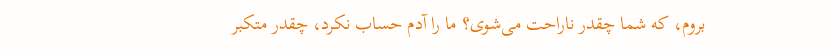بروم، که شما چقدر ناراحت می‌شوی؟ ما را آدم حساب نکرد، چقدر متکبر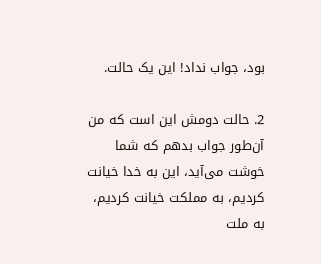بود، جواب نداد! این یک حالت.

2. حالت دومش این است که من آن‌طور جواب بدهم که شما خوشت می‌آید، این به خدا خیانت کردیم، به مملکت خیانت کردیم، به ملت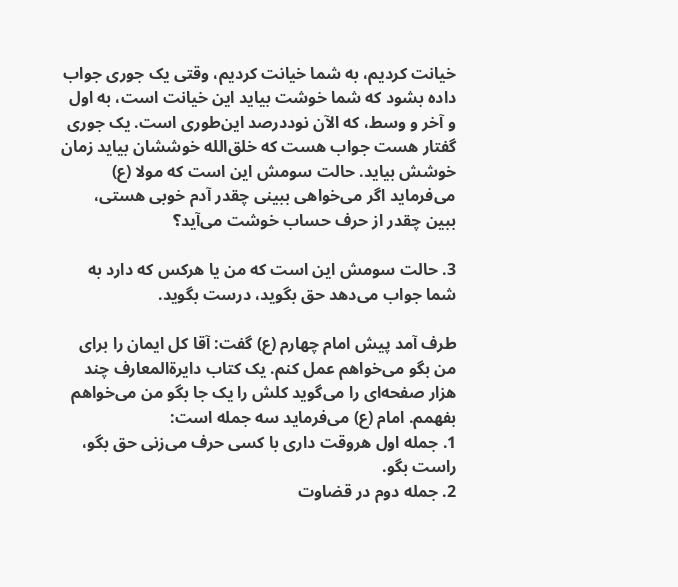خیانت کردیم، به شما خیانت کردیم، وقتی یک جوری جواب داده بشود که شما خوشت بیاید این خیانت است، به اول و آخر و وسط، که الآن نود‌درصد این‌طوری است. یک جوری گفتار هست جواب هست که خلق‌الله خوششان بیاید زمان خوشش بیاید. حالت سومش این است که مولا (ع) می‌فرماید اگر می‌خواهی ببینی چقدر آدم خوبی هستی، ببین چقدر از حرف حساب خوشت می‌آید؟

3. حالت سومش این است که من یا هرکس که دارد به شما جواب می‌دهد حق بگوید، درست بگوید.

طرف آمد پیش امام چهارم (ع) گفت: آقا کل ایمان را برای من بگو می‌خواهم عمل کنم. یک کتاب دایرةالمعارف چند هزار صفحه‌ای را می‌گوید کلش را یک جا بگو من می‌خواهم بفهمم. امام (ع) می‌فرماید سه جمله است:
1. جمله اول هروقت داری با کسی حرف می‌زنی حق بگو، راست بگو.
2. جمله دوم در قضاوت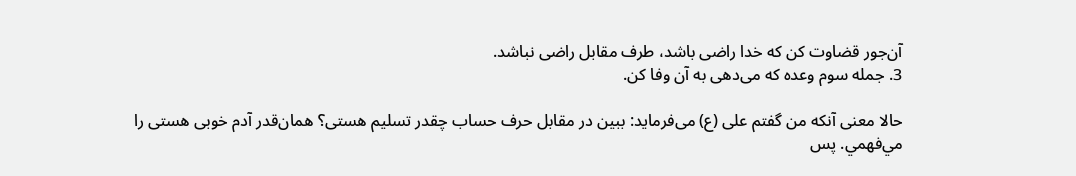آن‌جور قضاوت کن که خدا راضی باشد، طرف مقابل راضی نباشد.
3. جمله سوم وعده که می‌دهی به آن وفا کن.

حالا معنی آنکه من گفتم علی (ع) می‌فرماید: ببین در مقابل حرف حساب چقدر تسلیم هستی؟ همان‌قدر آدم خوبی هستی را مي‌فهمي. پس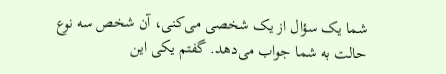شما یک سؤال از یک شخصی می‌کنی، آن شخص سه نوع حالت به شما جواب می‌دهد. گفتم یکی این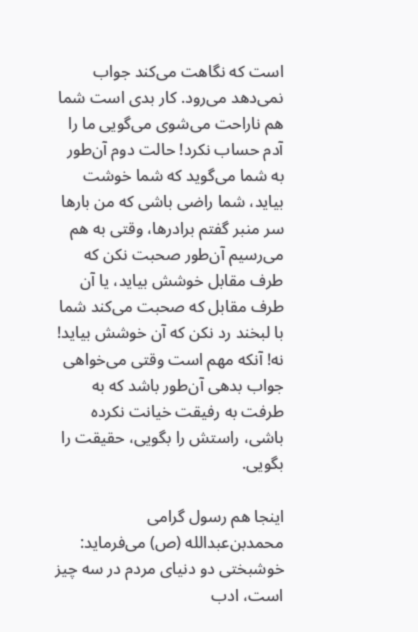است که نگاهت می‌کند جواب نمی‌دهد می‌رود. کار بدی است شما هم ناراحت می‌شوی می‌گویی ما را آدم حساب نکرد! حالت دوم آن‌طور به شما می‌گوید که شما خوشت بیاید، شما راضی باشی که من بارها سر منبر گفتم برادرها، وقتی به هم می‌رسیم آن‌طور صحبت نکن که طرف مقابل خوشش بیاید، یا آن طرف مقابل که صحبت می‌کند شما با لبخند رد نکن که آن خوشش بیاید! نه! آنکه مهم است وقتی می‌خواهی جواب بدهی آن‌طور باشد که به طرفت به رفیقت خیانت نکرده باشی، راستش را بگویی، حقیقت را بگویی.

اینجا هم رسول گرامی محمدبن‌عبدالله (ص) می‌فرماید: خوشبختی دو دنیای مردم در سه چیز است، ادب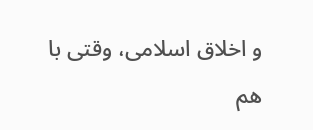و اخلاق اسلامی، وقتی با هم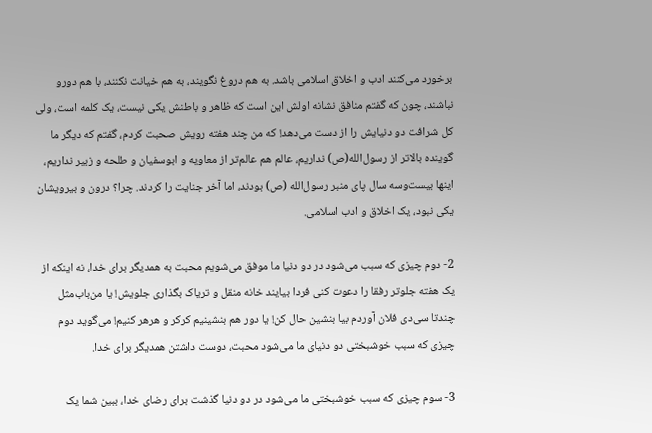برخورد می‌کنند ادب و اخلاق اسلامی باشد. به هم دروغ نگویند، به هم خیانت نکنند، با هم دورو نباشند، چون که گفتم منافق نشانه اولش این است که ظاهر و باطنش یکی نیست، یک کلمه است، ولی کل شرافت دو دنیایش را از دست می‌دهد! که من چند هفته رویش صحبت کردم، گفتم که دیگر ما گوینده بالاتر از رسول‌الله(ص) نداریم، عالم هم عالم‌تر از معاویه و ابوسفیان و طلحه و زبیر نداریم، اینها بیست‌وسه سال پای منبر رسول‌الله (ص) بودند، اما آخر جنایت را کردند. چرا؟ درون و بیرویشان یکی نبود، یک اخلاق و ادب اسلامی.

2- دوم چیزی که سبب می‌شود در دو دنیا ما موفق می‌شویم محبت به همدیگر برای خدا، نه اینکه از یک هفته جلوتر رفقا را دعوت کنی فردا بیایند خانه منقل و تریاک بگذاری جلویش! یا من‌باب‌مثل چند‌تا سی‌دی فلان آوردم بیا بنشین حال کن! یا دور هم بنشینیم کرکر و هرهر کنیم! می‌گوید دوم چیزی که سبب خوشبختی دو دنیای ما می‌شود محبت، دوست داشتن همدیگر برای خدا.

3- سوم چیزی که سبب خوشبختی ما می‌شود در دو دنیا گذشت برای رضای خدا، ببین شما یک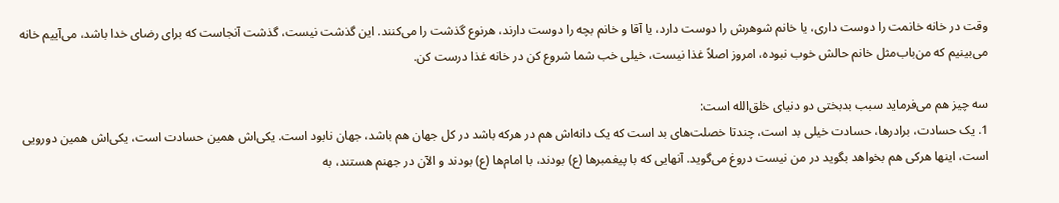وقت در خانه خانمت را دوست داری، یا خانم شوهرش را دوست دارد، یا آقا و خانم بچه را دوست دارند، هرنوع گذشت را می‌کنند. این گذشت نیست، گذشت آنجاست که برای رضای خدا باشد، می‌آییم خانه می‌بینیم که من‌باب‌مثل خانم حالش خوب نبوده، امروز اصلاً غذا نیست، خیلی خب شما شروع کن در خانه غذا درست کن.

سه چیز هم می‌فرماید سبب بدبختی دو دنیای خلق‌الله است:
1. یک حسادت، برادرها، حسادت خیلی بد است، چند‌تا خصلت‌های بد است که یک دانه‌اش هم در هر‌که باشد در کل جهان هم باشد، جهان نابود است. یکی‌اش همین حسادت است، یکی‌اش همین دورویی است، اینها هرکی هم بخواهد بگوید در من نیست دروغ می‌گوید. آنهایی که با پیغمبرها (ع) بودند، با امام‌ها (ع) بودند و الآن در جهنم هستند، به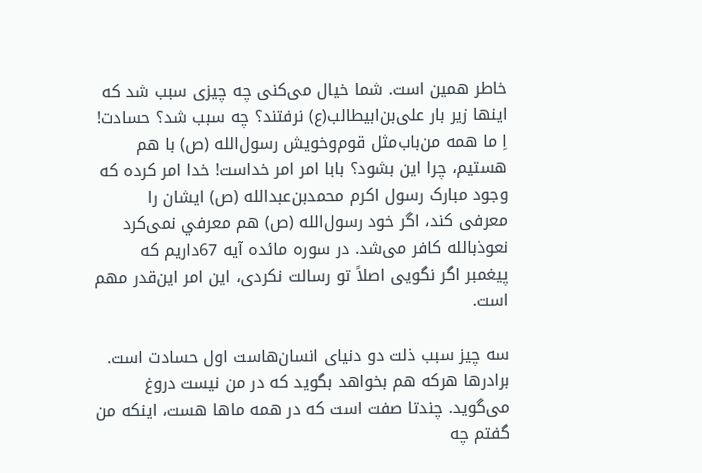خاطر همین است. شما خیال می‌کنی چه چیزی سبب شد که اینها زیر بار علی‌بن‌ابیطالب(ع) نرفتند؟ چه سبب شد؟ حسادت! اِ ما همه من‌باب‌مثل قوم‌و‌خویش رسول‌الله (ص) با هم هستیم، چرا این بشود؟ بابا امر امر خداست! خدا امر کرده که وجود مبارک رسول اکرم محمدبن‌عبدالله (ص) ایشان را معرفی کند، اگر خود رسول‌الله (ص) هم معرفي نمی‌کرد نعوذبالله کافر می‌شد. در سوره مائده آیه 67داریم که پیغمبر اگر نگویی اصلاً تو رسالت نکردی، این امر این‌قدر مهم است.

سه چیز سبب ذلت دو دنیای انسان‌هاست اول حسادت است. برادرها هرکه هم بخواهد بگوید که در من نیست دروغ می‌گوید. چند‌تا صفت است که در همه ماها هست، اینکه من گفتم چه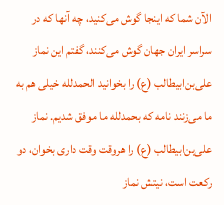الآن شما که اینجا گوش می‌کنید، چه آنها که در سراسر ایران جهان گوش می‌کنند، گفتم این نماز علی‌بن‌ابیطالب (ع) را بخوانید الحمد‌لله خیلی هم به ما می‌زنند نامه که بحمدلله ما موفق شدیم. نماز علی‌بن‌ابیطالب (ع) را هروقت وقت داری بخوان، دو رکعت است، نیتش نماز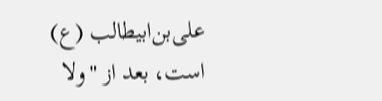علی‌بن‌ابیطالب (ع) است، بعد از "ولا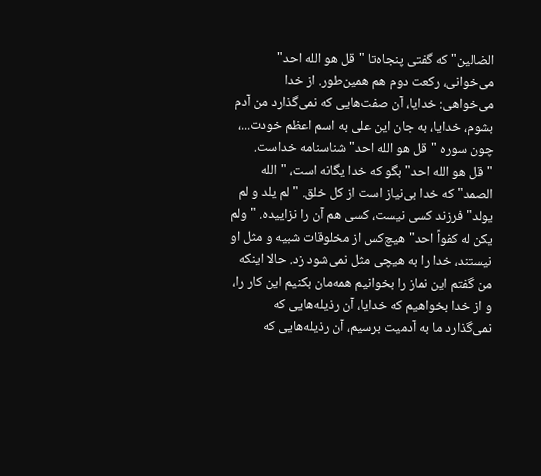الضالین" که گفتی پنجاه‌تا "قل هو الله احد" می‌خوانی، رکعت دوم هم همین‌طور. از خدا می‌خواهی: خدایا، آن صفت‌هایی که نمی‌گذارد من آدم بشوم، خدایا، به جان این علی به اسم اعظم خودت...، چون سوره "قل هو الله احد" شناسنامه خداست. "قل هو الله احد" بگو که خدا یگانه است، "الله الصمد" که خدا بی‌نیاز است از کل خلق. "لم یلد و لم یولد" فرزند کسی نیست، کسی هم آن را نزاییده. "ولم یکن له کفواً احد" هیچ‌کس از مخلوقات شبیه و مثل او نیستند، خدا را به هیچی مثل نمی‌شود زد. حالا اینکه من گفتم اين نماز را بخوانیم همه‌مان بکنیم این کار را، و از خدا بخواهيم که خدایا، آن رذیله‌هایی که نمی‌گذارد ما به آدمیت برسیم، آن رذیله‌هایی که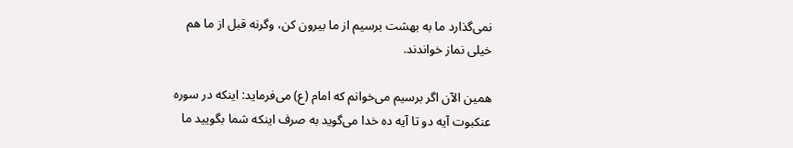نمی‌گذارد ما به بهشت برسیم از ما بيرون كن، وگرنه قبل از ما هم خیلی نماز خواندند.

همین الآن اگر برسیم می‌خوانم که امام (ع) می‌فرماید: اینکه در سوره عنکبوت آیه دو‌ تا آیه ده خدا می‌گوید به صرف اینکه شما بگویید ما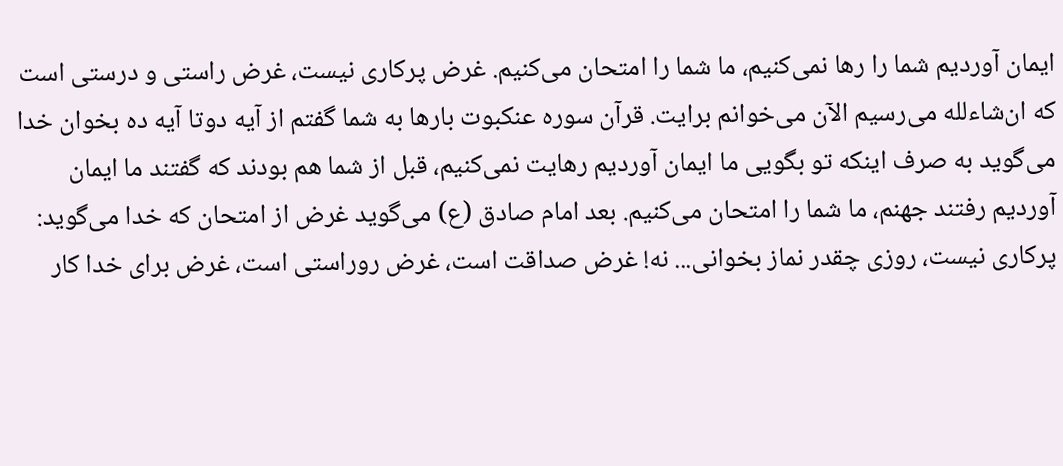ایمان آوردیم شما را رها نمی‌کنیم، ما شما را امتحان می‌کنیم. غرض پرکاری نیست، غرض راستی و درستی است که ان‌شاءلله می‌رسیم الآن می‌خوانم برایت. قرآن سوره عنکبوت بارها به شما گفتم از آیه دوتا آیه ده بخوان خدا می‌گوید به صرف اینکه تو بگویی ما ایمان آوردیم رهایت نمی‌کنیم، قبل از شما هم بودند که گفتند ما ایمان آوردیم رفتند جهنم، ما شما را امتحان می‌کنیم. بعد امام صادق (ع) می‌گوید غرض از امتحان که خدا می‌گوید: پرکاری نیست، روزی چقدر نماز بخوانی... نه! غرض صداقت است، غرض روراستی است، غرض برای خدا کار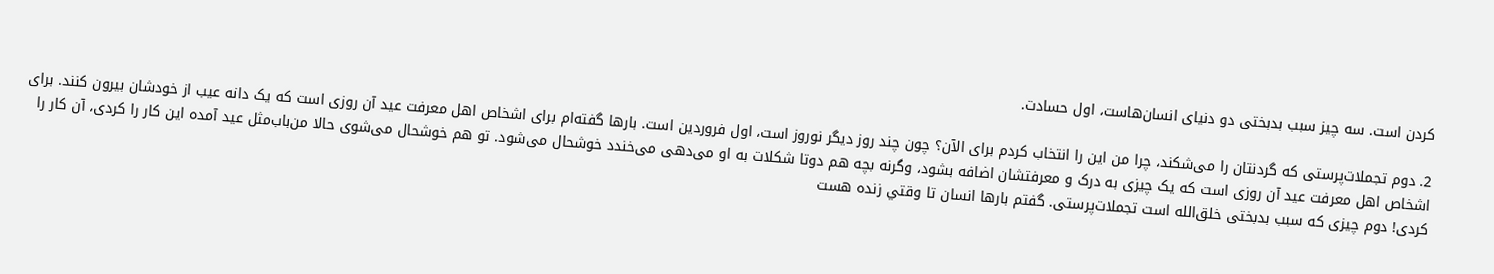کردن است. سه چیز سبب بدبختی دو دنیای انسان‌هاست، اول حسادت.

2. دوم تجملات‌پرستی که گردنتان را می‌شکند، چرا من این را انتخاب کردم برای الآن؟ چون چند روز دیگر نوروز است، اول فروردین است. بارها گفته‌ام برای اشخاص اهل معرفت عید آن روزی است که یک دانه عیب از خودشان بیرون کنند. برای اشخاص اهل معرفت عید آن روزی است که یک چیزی به درک و معرفتشان اضافه بشود، وگرنه بچه هم دو‌تا شکلات به او می‌دهی می‌خندد خوشحال می‌شود. تو هم خوشحال می‌شوی حالا من‌باب‌مثل عید آمده این کار را کردی، آن کار را کردی! دوم چیزی که سبب بدبختی خلق‌الله است تجملات‌پرستی. گفتم بارها انسان تا وقتي زنده هست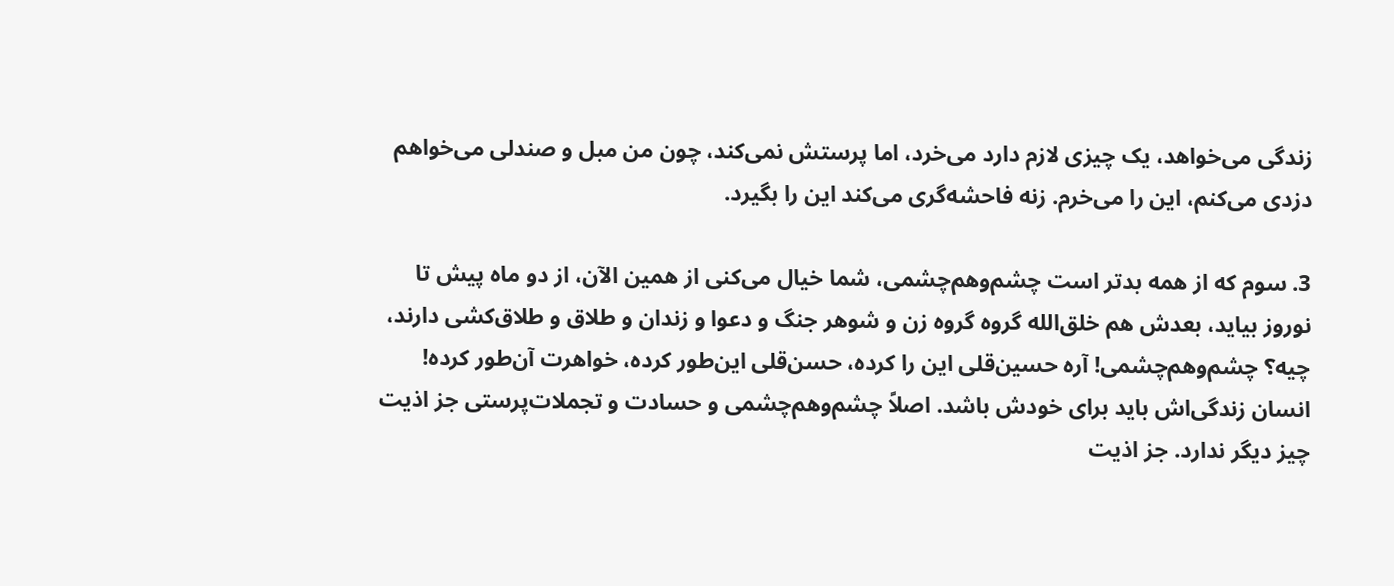زندگی می‌خواهد، یک چیزی لازم دارد می‌خرد، اما پرستش نمی‌کند، چون من مبل و صندلی می‌خواهم دزدی می‌کنم، این را می‌خرم. زنه فاحشه‌گری می‌کند این را بگیرد.

3. سوم که از همه بدتر است چشم‌وهم‌چشمی، شما خیال می‌کنی از همین الآن، از دو ماه پیش تا نوروز بیاید، بعدش هم خلق‌الله گروه ‌گروه زن و شوهر جنگ و دعوا و زندان و طلاق و طلاق‌کشی دارند، چیه؟ چشم‌و‌‌هم‌چشمی! آره حسین‌قلی این را کرده، حسن‌قلی این‌طور کرده، خواهرت آن‌طور کرده! انسان زندگی‌اش باید برای خودش باشد. اصلاً چشم‌و‌هم‌چشمی و حسادت و تجملات‌پرستی جز اذیت چیز دیگر ندارد. جز اذیت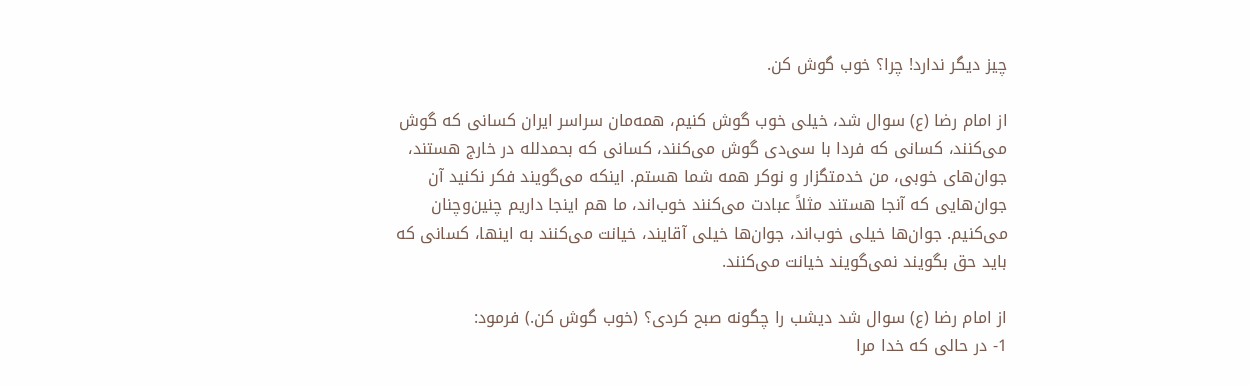چیز دیگر ندارد! چرا؟ خوب گوش کن.

از امام رضا (ع) سوال شد، خیلی خوب گوش کنیم، همه‌مان سراسر ایران کسانی که گوش می‌کنند، کسانی که فردا با سی‌دی گوش می‌کنند، کسانی که بحمدلله در خارج هستند، جوان‌های خوبی، من خدمتگزار و نوکر همه شما هستم. اینکه می‌گویند فکر نکنید آن جوان‌هایی که آنجا هستند مثلاً عبادت می‌کنند خوب‌‌اند، ما هم اینجا داریم چنین‌وچنان می‌کنیم. جوان‌ها خیلی خوب‌اند، جوان‌ها خیلی آقایند، خیانت می‌کنند به اینها، کسانی که باید حق بگویند نمی‌گویند خیانت می‌کنند.

از امام رضا (ع) سوال شد دیشب را چگونه صبح کردی؟ (خوب گوش کن.) فرمود:
1- در حالی که خدا مرا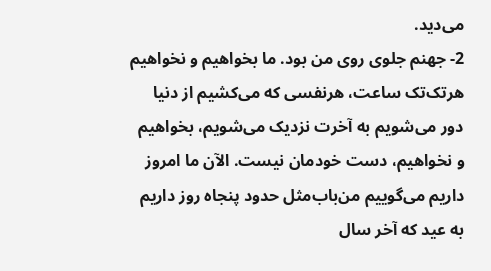می‌دید.
2- جهنم جلوی روی من بود. ما بخواهیم و نخواهیم هرتک‌تک ساعت، هرنفسی که می‌کشیم از دنیا دور می‌شویم به آخرت نزدیک می‌شویم، بخواهیم و نخواهیم، دست خودمان نیست. الآن ما امروز داریم می‌گوییم من‌باب‌مثل حدود پنجاه روز داریم به عید که آخر سال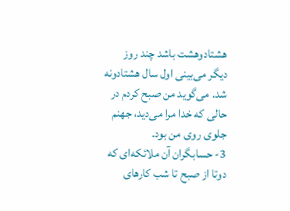هشتادوهشت باشد چند روز دیگر می‌بینی اول سال هشتاد‌ونه شد. می‌گوید من صبح کردم در حالی که خدا مرا می‌دید، جهنم جلوی روی من بود.
3- حسابگران آن ملائکه‌ای که دوتا از صبح تا شب کارهای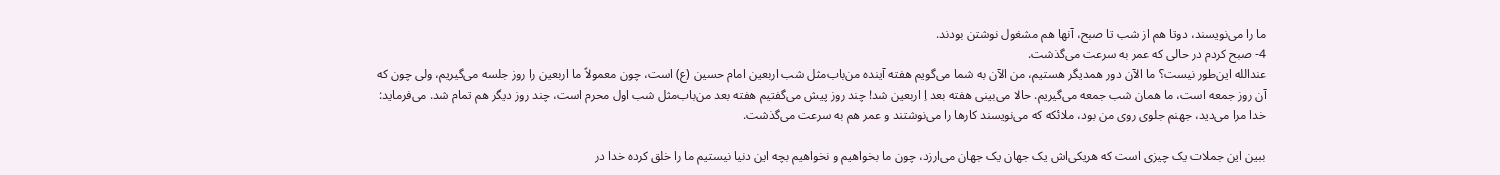ما را می‌نویسند، دو‌تا هم از شب تا صبح، آنها هم مشغول نوشتن بودند.
4- صبح کردم در حالی که عمر به سرعت می‌گذشت.
عندالله این‌طور نیست؟ ما الآن دور همدیگر هستیم، من الآن به شما می‌گویم هفته آینده من‌باب‌مثل شب اربعین امام حسین (ع) است، چون معمولاً ما اربعین را روز جلسه می‌گیریم، ولی چون که آن روز جمعه است، ما همان شب جمعه می‌گیریم. حالا می‌بینی هفته بعد اِ اربعین شد! چند روز پیش می‌گفتیم هفته بعد من‌باب‌مثل شب اول محرم است، چند روز دیگر هم تمام شد. می‌فرماید: خدا مرا می‌دید، جهنم جلوی روی من بود، ملائکه که می‌نویسند کارها را می‌نوشتند و عمر هم به سرعت می‌گذشت.

ببین این جملات یک چیزی است که هریکی‌اش یک جهان یک جهان می‌ارزد، چون ما بخواهیم و نخواهیم بچه این دنیا نیستیم ما را خلق کرده خدا در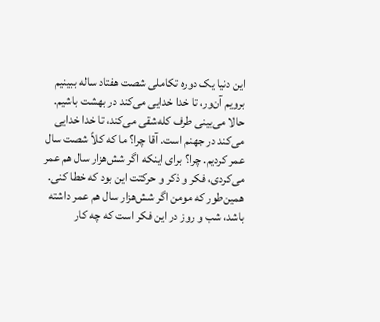این دنیا یک دوره تکاملی شصت هفتاد ساله ببینیم برویم آن‌ور، تا خدا خدایی می‌کند در بهشت باشیم. حالا می‌بینی طرف کله‌شقی می‌کند، تا خدا خدایی می‌کند در جهنم است. آقا چرا؟ ما که کلاً شصت سال عمر کردیم. چرا؟ برای اینکه اگر شش‌هزار سال هم عمر می‌کردی، فکر و ذکر و حرکتت این بود که خطا کنی. همین‌طور که مومن اگر شش‌هزار سال هم عمر داشته باشد، شب و روز در این فكر است که چه کار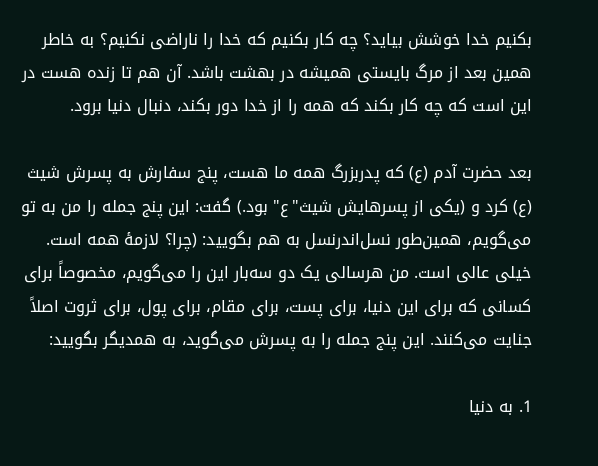بکنیم خدا خوشش بیاید؟ چه کار بکنیم که خدا را ناراضی نکنیم؟ به خاطر همین بعد از مرگ بایستی همیشه در بهشت باشد. آن هم تا زنده هست در این است که چه کار بکند که همه را از خدا دور بکند، دنبال دنیا برود.

بعد حضرت آدم (ع) که پدر‌بزرگ همه ما هست، پنج سفارش به پسرش شیث (ع) کرد و (یکی از پسرهایش شیث‌"ع" بود.) گفت: این پنج جمله را من به تو می‌گویم، همین‌طور نسل‌اندرنسل به هم بگویید: (چرا؟ لازمۀ همه است. خیلی عالی است. من هرسالی یک دو سه‌بار این را می‌گویم، مخصوصاً برای کسانی که برای این دنیا، برای پست، برای مقام، برای پول، برای ثروت اصلاً جنایت می‌کنند. این پنج جمله را به پسرش می‌گوید، به همدیگر بگویید:

1. به دنیا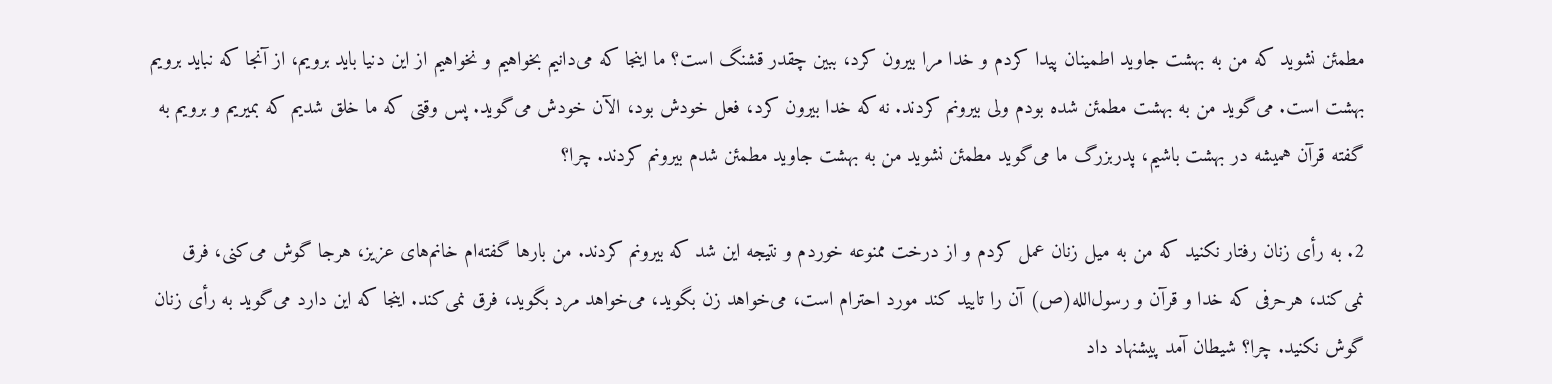مطمئن نشوید که من به بهشت جاوید اطمینان پیدا کردم و خدا مرا بیرون کرد، ببین چقدر قشنگ است؟ ما اینجا که می‌دانیم بخواهیم و نخواهیم از این دنیا باید برویم، از آنجا که نباید برویم بهشت است. می‌گوید من به بهشت مطمئن شده بودم ولی بیرونم کردند. نه که خدا بیرون کرد، فعل خودش بود، الآن خودش می‌گوید. پس وقتی که ما خلق شدیم که بميريم و برویم به گفته قرآن همیشه در بهشت باشیم، پدربزرگ ما می‌گوید مطمئن نشوید من به بهشت جاوید مطمئن شدم بیرونم کردند. چرا؟

2. به رأی زنان رفتار نکنید که من به میل زنان عمل کردم و از درخت ممنوعه خوردم و نتیجه این شد که بیرونم کردند. من بارها گفته‌ام خانم‌های عزیز، هرجا گوش می‌کنی، فرق نمی‌کند، هرحرفی که خدا و قرآن و رسول‌الله(ص) آن را تایید کند مورد احترام است، می‌خواهد زن بگوید، می‌خواهد مرد بگوید، فرق نمی‌کند. اینجا که این دارد می‌گوید به رأی زنان گوش نکنید. چرا؟ شیطان آمد پیشنهاد داد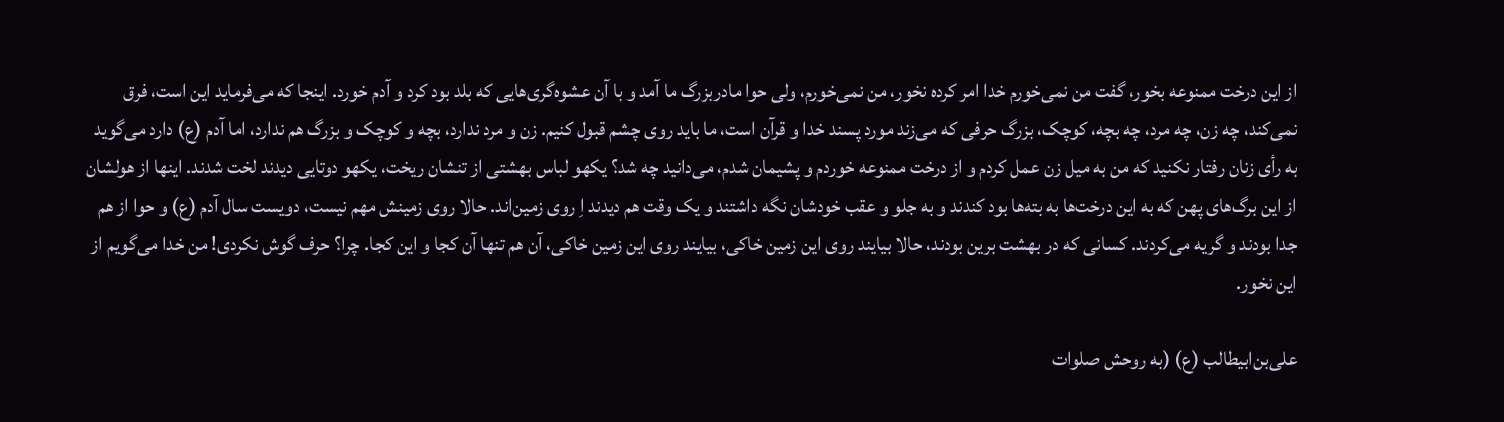از این درخت ممنوعه بخور، گفت من نمی‌خورم خدا امر کرده نخور، من نمی‌خورم، ولی حوا مادربزرگ ما آمد و با آن عشوه‌گری‌هایی که بلد بود کرد و آدم خورد. اینجا که می‌فرماید این است، فرق نمی‌کند، چه زن، چه مرد، چه بچه، کوچک، بزرگ حرفی که می‌زند مورد پسند خدا و قرآن است، ما باید روی چشم قبول کنیم. زن و مرد ندارد، بچه و کوچک و بزرگ هم ندارد، اما آدم (ع) دارد می‌گوید به رأی زنان رفتار نکنید که من به میل زن عمل کردم و از درخت ممنوعه خوردم و پشیمان شدم، می‌دانید چه شد؟ یکهو لباس بهشتی از تنشان ریخت، یکهو دوتایی دیدند لخت شدند. اینها از هولشان از این برگ‌های پهن که به این درخت‌ها به بته‌ها بود کندند و به جلو و عقب خودشان نگه داشتند و یک وقت هم دیدند اِ روی زمین‌اند. حالا روی زمینش مهم نیست، دویست سال آدم (ع) و حوا از هم جدا بودند و گریه می‌کردند. کسانی که در بهشت برین بودند، حالا بیایند روی این زمین خاکی، بیایند روی این زمین خاکی، آن هم تنها آن کجا و این کجا. چرا؟ حرف گوش نکردی! من خدا می‌گویم از این نخور.

علی‌بن‌ابیطالب (ع) (به روحش صلوات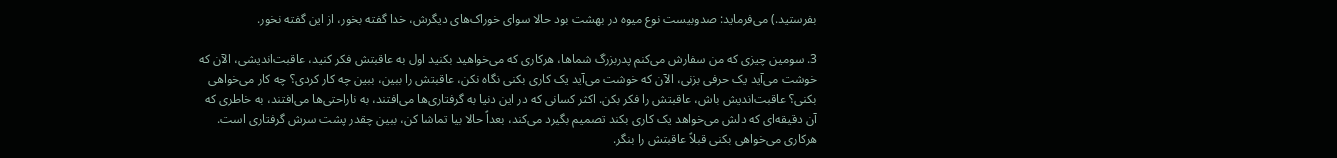بفرستید.) می‌فرماید: صدو‌بیست نوع میوه در بهشت بود حالا سوای خوراک‌های دیگرش، خدا گفته بخور، از این گفته نخور.

3. سومین چیزی که من سفارش می‌کنم پدربزرگ شماها، هرکاری که می‌خواهید بکنید اول به عاقبتش فکر کنید، عاقبت‌اندیشی، الآن که خوشت می‌آید یک حرفی بزنی، الآن که خوشت می‌آید یک کاری بکنی نگاه نکن، عاقبتش را ببين، ببین چه کار کردی؟ چه کار می‌خواهی بکنی؟ عاقبت‌اندیش باش، عاقبتش را فکر بکن. اکثر کسانی که در این دنیا به گرفتاری‌ها می‌افتند، به ناراحتی‌ها می‌افتند، به خاطری که آن دقیقه‌ای که دلش می‌خواهد یک کاری بکند تصمیم بگیرد می‌کند، بعداً حالا بیا تماشا کن، ببین چقدر پشت سرش گرفتاری است. هرکاری می‌خواهی بکنی قبلاً عاقبتش را بنگر.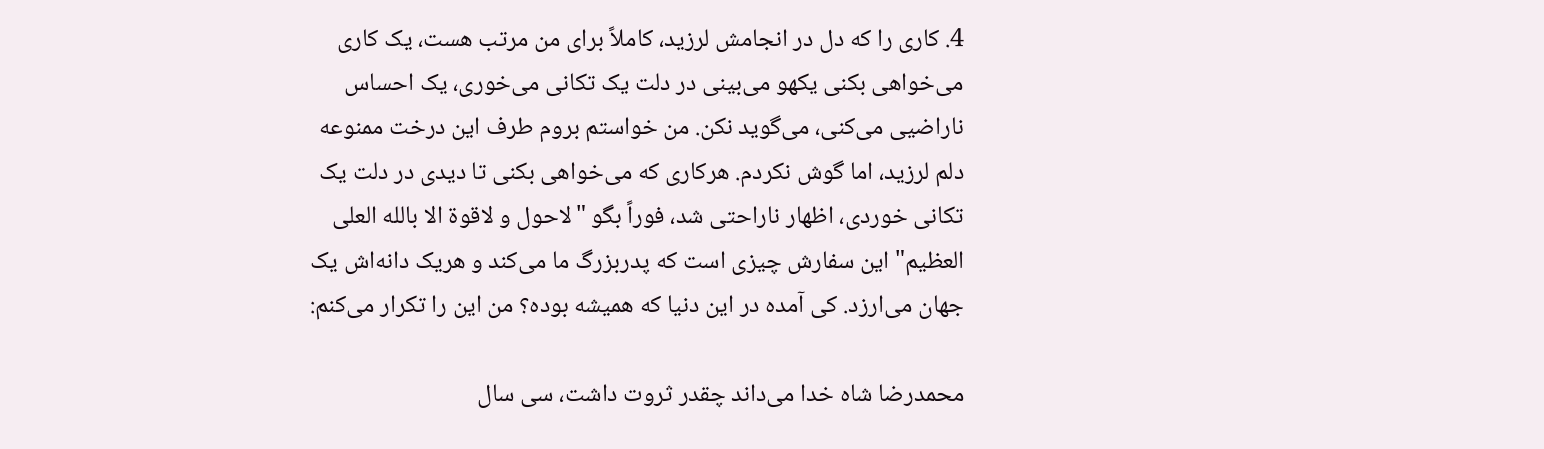4. کاری را که دل در انجامش لرزید، کاملاً برای من مرتب هست، یک کاری می‌خواهی بکنی یکهو می‌بینی در دلت یک تکانی می‌خوری، یک احساس ناراضیی می‌کنی، می‌گوید نکن. من خواستم بروم طرف این درخت ممنوعه دلم لرزید، اما گوش نکردم. هرکاری که می‌خواهی بکنی تا دیدی در دلت یک تکانی خوردی، اظهار ناراحتی شد، فوراً بگو "لاحول و لاقوة الا بالله العلی العظیم" این سفارش چیزی است که پدربزرگ ما می‌کند و هریک دانه‌اش یک جهان می‌ارزد. کی آمده در این دنیا که همیشه بوده؟ من این را تکرار می‌کنم:

محمدرضا شاه خدا می‌داند چقدر ثروت داشت، سی سال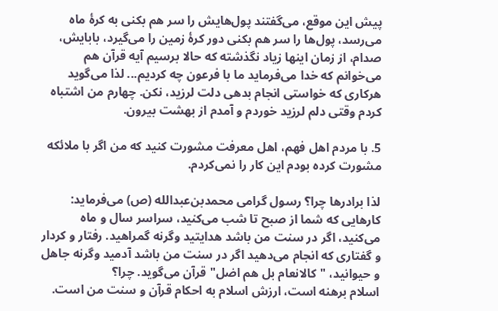پیش این موقع، می‌گفتند پول‌هایش را سر هم بکنی به کرۀ ماه می‌رسد، پول‌ها را سر هم بکنی دور کرۀ زمین را می‌گیرد، بابایش، صدام، از زمان اینها زیاد نگذشته که حالا برسیم آیه قرآن هم می‌خوانم که خدا می‌فرماید ما با فرعون چه کردیم... لذا می‌گوید هرکاری که خواستی انجام بدهی دلت لرزید، نکن. چهارم من اشتباه کردم وقتی دلم لرزید خوردم و آمدم از بهشت بیرون.

5. با مردم اهل فهم، اهل معرفت مشورت کنید که من اگر با ملائکه مشورت کرده بودم این کار را نمی‌کردم.

لذا برادرها چرا؟ رسول گرامی محمدبن‌عبدالله (ص) می‌فرماید: کارهایی که شما از صبح تا شب می‌کنید، سراسر سال و ماه می‌کنید، اگر در سنت من باشد هدایتید وگرنه گمراهید. رفتار و کردار و گفتاری که انجام می‌دهید اگر در سنت من باشد آدمید وگرنه جاهل و حیوانید، "کالانعام بل هم اضل" قرآن می‌گوید. چرا؟
اسلام برهنه است، ارزش اسلام به احکام قرآن و سنت من است.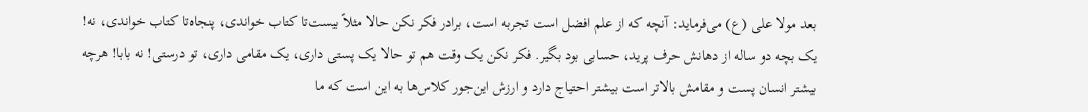بعد مولا علی (ع) می‌فرماید: آنچه که از علم افضل است تجربه است، برادر فکر نکن حالا مثلاً بیست‌تا کتاب خواندی، پنجاه‌تا کتاب خواندی، نه! یک بچه دو ساله از دهانش حرف پرید، حسابی بود بگیر. فکر نکن یک وقت هم تو حالا یک پستی داری، یک مقامی داری، تو درستی! نه بابا! هرچه بیشتر انسان پست و مقامش بالاتر است بیشتر احتیاج دارد و ارزش این‌جور کلاس‌ها به این است که ما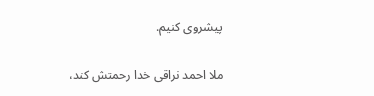پیشروی کنیم.

ملا احمد نراقی خدا رحمتش کند،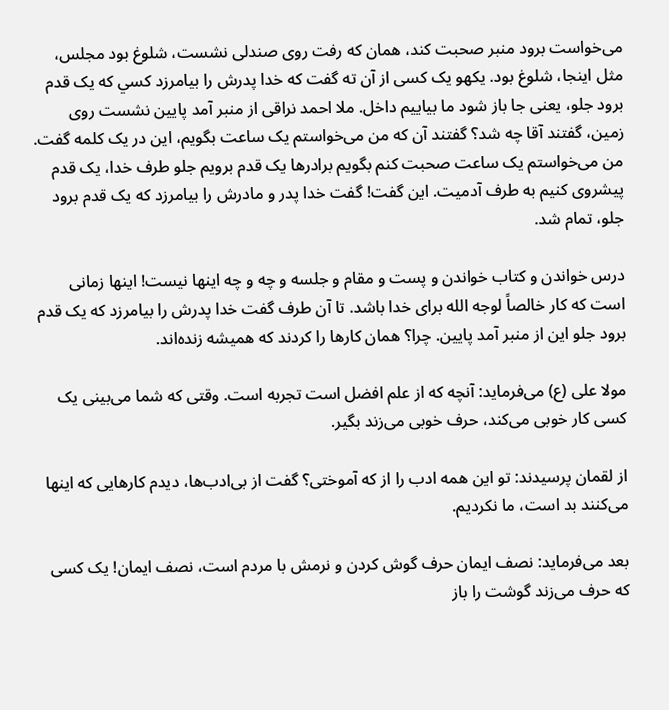می‌خواست برود منبر صحبت کند، همان كه رفت روی صندلی نشست، شلوغ بود مجلس، مثل اینجا، شلوغ بود. یکهو یک کسی از آن ته گفت که خدا پدرش را بیامرزد كسي که یک قدم برود جلو، یعنی جا باز شود ما بیاییم داخل. ملا احمد نراقی از منبر آمد پایین نشست روی زمین، گفتند آقا چه شد؟ گفتند آن که من می‌خواستم یک ساعت بگویم، این در یک کلمه گفت. من می‌خواستم یک ساعت صحبت کنم بگویم برادرها یک قدم برویم جلو طرف خدا، یک قدم پیشروی کنیم به طرف آدمیت. این گفت! گفت خدا پدر و مادرش را بیامرزد که یک قدم برود جلو، تمام شد.

درس خواندن و کتاب خواندن و پست و مقام و جلسه و چه و چه اینها نیست! اینها زمانی است که کار خالصاً لوجه الله برای خدا باشد. تا آن‌ طرف گفت خدا پدرش را بیامرزد که یک قدم برود جلو این از منبر آمد پایین. چرا؟ همان کارها را کردند که همیشه زنده‌اند.

مولا علی (ع) می‌فرماید: آنچه که از علم افضل است تجربه است. وقتی که شما می‌بینی یک کسی کار خوبی می‌کند، حرف خوبی می‌زند بگير.

از لقمان پرسیدند: تو این همه ادب را از که آموختی‌؟ گفت از بی‌ادب‌ها، دیدم کارهایی که اینها می‌کنند بد است، ما نکردیم.

بعد می‌فرماید: نصف ایمان حرف گوش کردن و نرمش با مردم است، نصف ایمان! یک کسی که حرف می‌زند گوشت را باز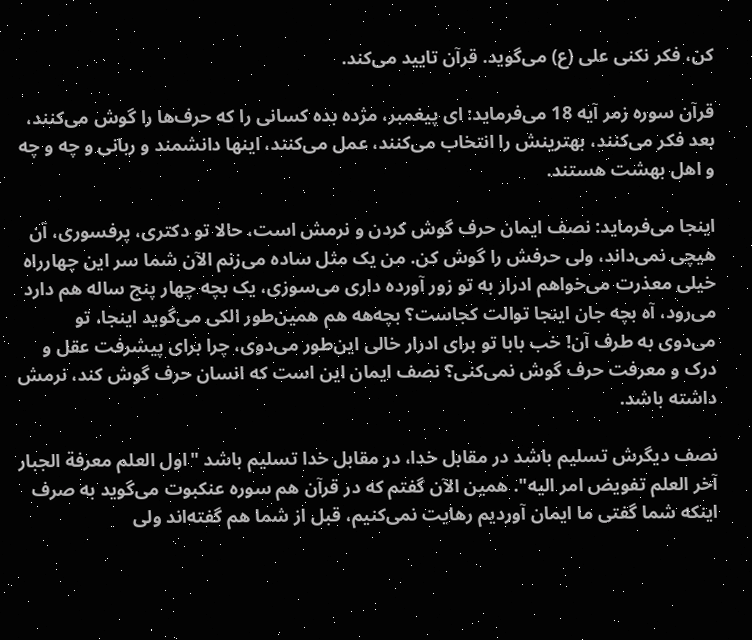کن، فکر نکنی علی (ع) می‌گوید. قرآن تایید می‌کند.

قرآن سوره زمر آیه 18 می‌فرماید: ای پیغمبر، مژده بده کسانی را که حرف‌ها را گوش می‌کنند، بعد فکر می‌کنند، بهترینش را انتخاب می‌کنند، عمل می‌کنند، اینها دانشمند و ربانی و چه و چه و اهل بهشت هستند.

اینجا می‌فرماید: نصف ایمان حرف گوش کردن و نرمش است، حالا تو دکتری، پرفسوری، آن هیچی نمی‌داند، ولی حرفش را گوش کن. من یک مثل ساده می‌زنم الآن شما سر این چهارراه خیلی معذرت می‌خواهم ادرار به تو زور آورده داری می‌سوزی، یک بچه چهار پنج ساله هم دارد می‌رود، آه بچه جان اینجا توالت کجاست؟ بچه‌هه هم همین‌طور الکی می‌گوید اینجا، تو می‌دوی به طرف آن! خب بابا تو برای ادرار خالی این‌طور می‌دوی، چرا برای پیشرفت عقل و درک و معرفت حرف گوش نمی‌کنی؟ نصف ایمان این است که انسان حرف گوش کند، نرمش داشته باشد.

نصف دیگرش تسلیم باشد در مقابل خدا، در مقابل خدا تسلیم باشد "اول العلم معرفة الجبار آخر العلم تفویض امر الیه". همین الآن گفتم که در قرآن هم سوره عنکبوت می‌گوید به صرف اینکه شما گفتی ما ایمان آوردیم رهایت نمی‌کنیم، قبل از شما هم گفته‌اند ولی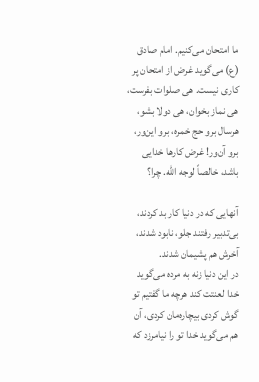ما امتحان می‌کنیم. امام صادق (ع) می‌گوید غرض از امتحان پر کاری نیست. هی صلوات بفرست، هی نماز بخوان، هی دولا بشو، هرسال برو حج خمره، برو این‌ور، برو آن‌ور! غرض کارها خدایی باشد، خالصاً لوجه الله. چرا؟

آنهایی که در دنیا کار بد کردند، بی‌تدبیر رفتند جلو، نابود شدند، آخرش هم پشیمان شدند.
در این دنیا زنه به مرده می‌گوید خدا لعنتت کند هرچه ما گفتیم تو گوش کردی بیچاره‌مان کردی، آن هم می‌گوید خدا تو را نیامرزد که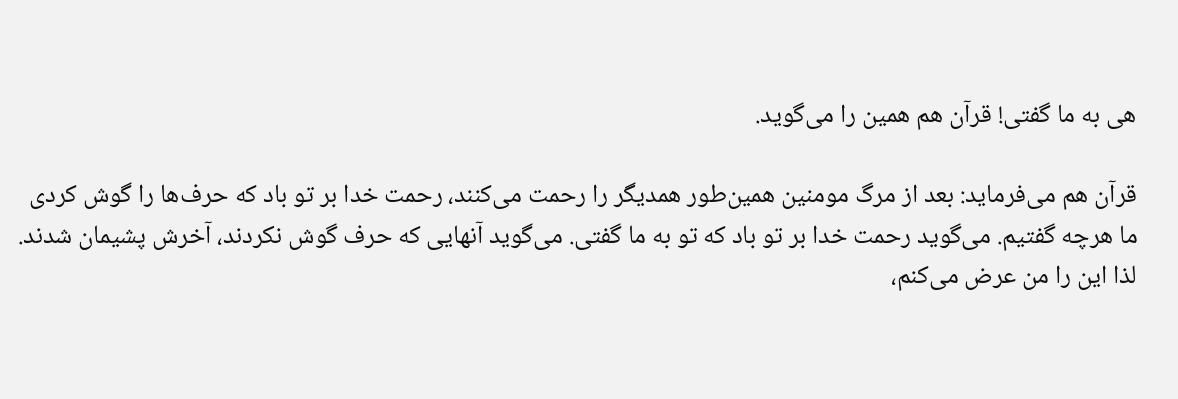هی به ما گفتی! قرآن هم همین را می‌گوید.

قرآن هم می‌فرماید: بعد از مرگ مومنین همین‌طور همدیگر را رحمت می‌کنند، رحمت خدا بر تو باد که حرف‌ها را گوش کردی ما هرچه گفتیم. می‌گوید رحمت خدا بر تو باد که تو به ما گفتی. می‌گوید آنهایی که حرف گوش نکردند، آخرش پشیمان شدند. لذا این را من عرض می‌کنم،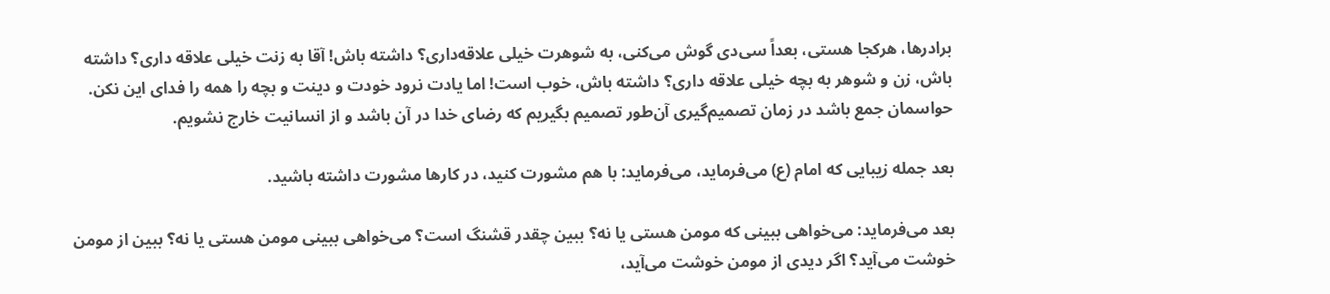برادرها، هرکجا هستی، بعداً سی‌دی گوش می‌کنی، به شوهرت خیلی علاقه‌داری؟ داشته باش! آقا به زنت خیلی علاقه داری؟ داشته باش، زن و شوهر به بچه خیلی علاقه داری؟ داشته باش، خوب است! اما یادت نرود خودت و دینت و بچه را همه را فدای این نکن. حواسمان جمع باشد در زمان تصمیم‌گیری آن‌طور تصمیم بگیریم که رضای خدا در آن باشد و از انسانیت خارج نشویم.

بعد جمله زیبایی که امام (ع) می‌فرماید، می‌فرماید: با هم مشورت کنید، در کارها مشورت داشته باشید.

بعد می‌فرماید‌: می‌خواهی ببینی که مومن هستی یا نه؟ ببین چقدر قشنگ است؟ می‌خواهی ببینی مومن هستی یا نه؟ ببین از مومن خوشت می‌آید؟ اگر دیدی از مومن خوشت می‌آید،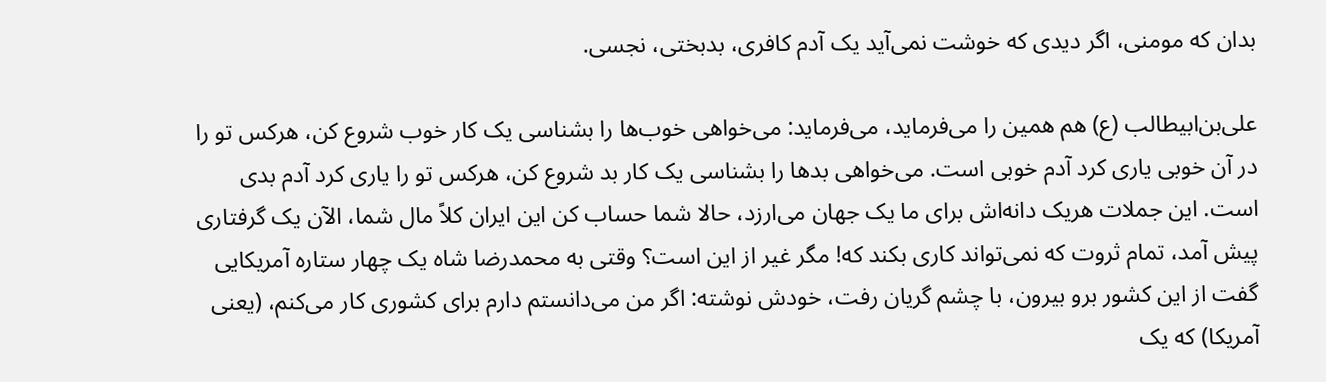بدان که مومنی، اگر دیدی که خوشت نمی‌آید یک آدم کافری، بدبختی، نجسی.

علی‌بن‌ابیطالب (ع) هم همین را می‌فرماید، می‌فرماید: می‌خواهی خوب‌ها را بشناسی یک کار خوب شروع کن، هرکس تو را در آن خوبی یاری کرد آدم خوبی است. می‌خواهی بدها را بشناسی یک کار بد شروع کن، هرکس تو را یاری کرد آدم بدی است. این جملات هریک دانه‌اش برای ما یک جهان می‌ارزد، حالا شما حساب کن این ایران کلاً مال شما، الآن یک گرفتاری پیش آمد، تمام ثروت که نمی‌تواند کاری بکند که! مگر غیر از این است؟ وقتی به محمد‌رضا شاه یک چهار ستاره آمریکایی گفت از این کشور برو بیرون، با چشم گریان رفت، خودش نوشته: اگر من می‌دانستم دارم برای کشوری کار می‌کنم، (یعنی آمریکا) که یک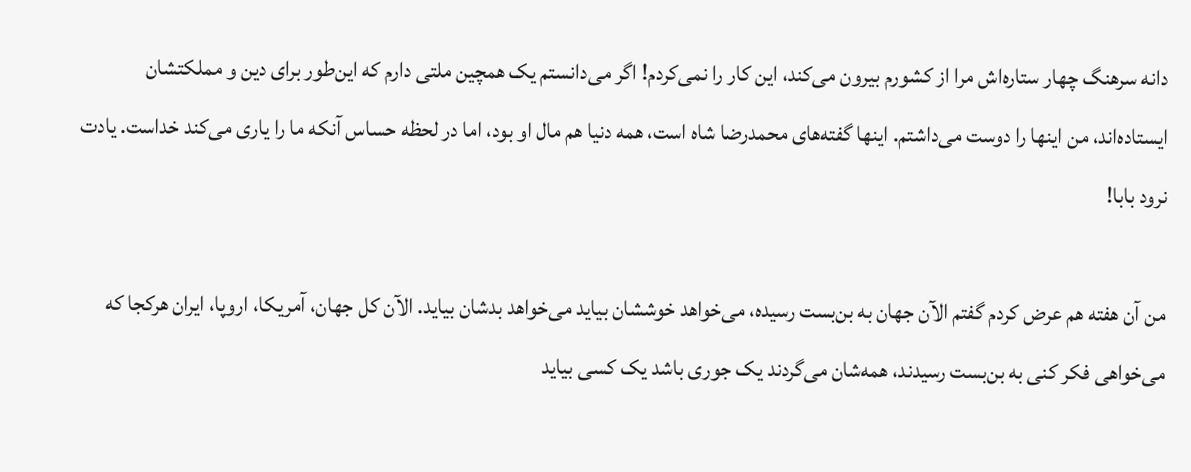دانه سرهنگ چهار ستاره‌اش مرا از کشورم بیرون می‌کند، این کار را نمی‌کردم! اگر می‌دانستم یک همچین ملتی دارم که این‌طور برای دین و مملکتشان ایستاده‌اند، من اینها را دوست می‌داشتم. اینها گفته‌های محمدرضا شاه است، همه دنیا هم مال او بود، اما در لحظه حساس آنکه ما را یاری می‌کند خداست. یادت نرود بابا!

من آن هفته هم عرض کردم گفتم الآن جهان به بن‌بست رسیده، می‌خواهد خوششان بیاید می‌خواهد بدشان بیاید. الآن کل جهان، آمریکا، اروپا، ایران هرکجا که می‌خواهی فکر کنی به بن‌بست رسیدند، همه‌شان می‌گردند یک جوری باشد یک کسی بیاید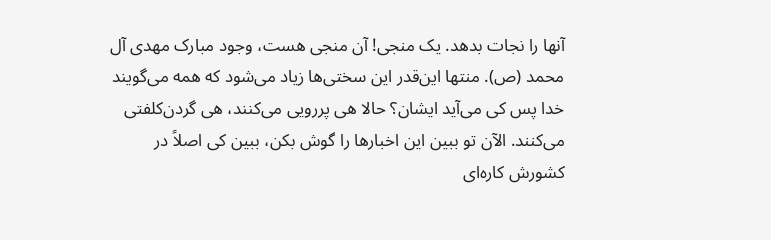آنها را نجات بدهد. یک منجی! آن منجی هست، وجود مبارک مهدی آل محمد (ص). منتها این‌قدر این سختی‌ها زیاد می‌شود که همه می‌گویند خدا پس کی می‌آید ایشان؟ حالا هی پررویی می‌کنند، هی گردن‌کلفتی می‌کنند. الآن تو ببین این اخبارها را گوش بکن، ببین کی اصلاً در کشورش کاره‌ای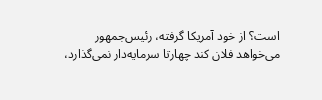است؟ از خود آمریکا گرفته، رئیس‌جمهور می‌خواهد فلان کند چهارتا سرمایه‌دار نمی‌گذارد،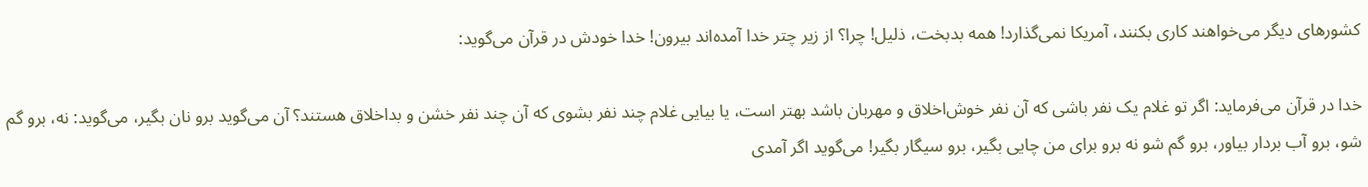کشورهای دیگر می‌خواهند کاری بکنند، آمریکا نمی‌گذارد! همه بدبخت، ذلیل! چرا؟ از زیر چتر خدا آمده‌اند بیرون! خدا خودش در قرآن می‌گوید:

خدا در قرآن می‌فرماید: اگر تو غلام یک نفر باشی که آن نفر خوش‌اخلاق و مهربان باشد بهتر است، یا بیایی غلام چند نفر بشوی که آن چند نفر خشن و بداخلاق هستند؟ آن می‌گوید برو نان بگیر، می‌گوید: نه، برو گم شو، برو آب بردار بیاور، برو گم شو نه برو برای من چایی بگیر، برو سیگار بگیر! می‌گوید اگر آمدی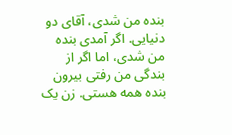بنده من شدی، آقای دو دنیایی. اگر آمدی بنده من شدی، اما اگر از بندگی من رفتی بیرون بنده همه هستی. زن یک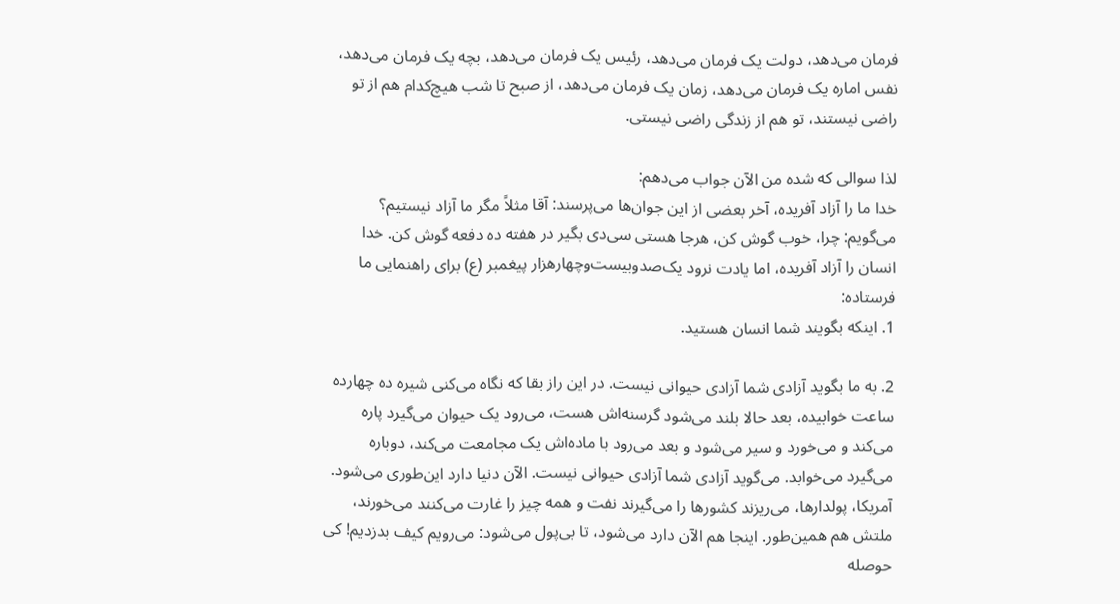فرمان می‌دهد، دولت یک فرمان می‌دهد، رئیس یک فرمان می‌دهد، بچه یک فرمان می‌دهد، نفس اماره یک فرمان می‌دهد، زمان یک فرمان می‌دهد، از صبح تا شب هیچ‌کدام هم از تو راضی نیستند، تو هم از زندگی راضی نیستی.

لذا سوالی که شده من الآن جواب می‌دهم:
خدا ما را آزاد آفریده، آخر بعضی از این جوان‌ها می‌پرسند: آقا مثلاً مگر ما آزاد نیستیم؟ می‌گویم: چرا، خوب گوش کن، هرجا هستی سی‌دی بگیر در هفته ده دفعه گوش کن. خدا انسان را آزاد آفریده، اما یادت نرود یک‌صد‌و‌بیست‌وچهارهزار پیغمبر (ع) برای راهنمایی ما فرستاده:
1. اینکه بگویند شما انسان هستید.

2. به ما بگوید آزادی شما آزادی حیوانی نیست. در این راز بقا که نگاه می‌کنی شیره ده چهارده ساعت خوابیده، بعد حالا بلند می‌شود گرسنه‌اش هست، می‌رود یک حیوان می‌گیرد پاره می‌کند و می‌خورد و سیر می‌شود و بعد می‌رود با ماده‌اش یک مجامعت می‌کند، دوباره می‌گیرد می‌خوابد. می‌گوید آزادی شما آزادی حیوانی نیست. الآن دنیا دارد این‌طوری می‌شود. آمریکا، پولدارها، می‌ریزند کشورها را می‌گیرند نفت و همه چیز را غارت می‌کنند می‌خورند، ملتش هم همین‌طور. اینجا هم الآن دارد می‌شود، تا بی‌پول می‌شود: می‌رویم کیف بدزدیم! کی حوصله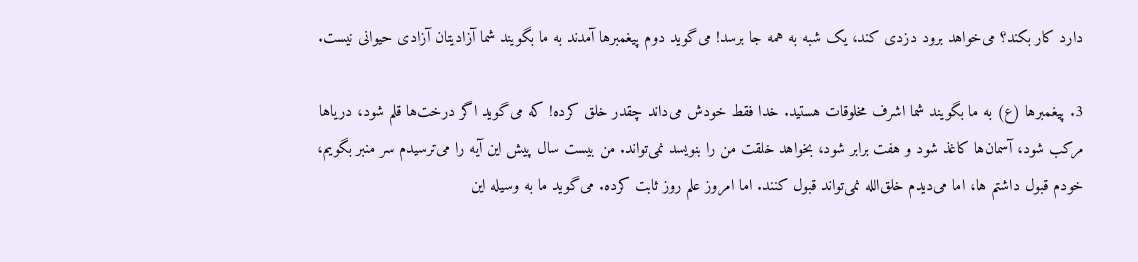دارد کار بکند؟ می‌خواهد برود دزدی کند، یک شبه به همه جا برسد! می‌گوید دوم پیغمبرها آمدند به ما بگویند شما آزادیتان آزادی حیوانی نیست.

3. پیغمبرها (ع) به ما بگویند شما اشرف مخلوقات هستید. خدا فقط خودش می‌داند چقدر خلق کرده! که می‌گوید اگر درخت‌ها قلم شود، دریاها مرکب شود، آسمان‌ها کاغذ شود و هفت برابر شود، بخواهد خلقت من را بنویسد نمی‌تواند. من بیست سال پیش این آیه را می‌ترسیدم سر منبر بگویم، خودم قبول داشتم ها، اما می‌دیدم خلق‌الله نمی‌تواند قبول كنند. اما امروز علم روز ثابت کرده. می‌گوید ما به وسیله این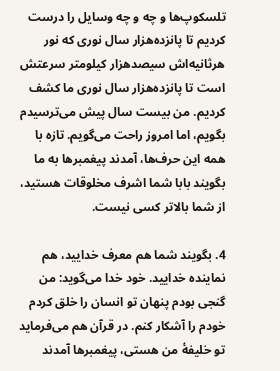تلسکوپ‌ها و چه و چه وسایل را درست کردیم تا پانزده‌هزار سال نوری که نور هرثانیه‌اش سیصدهزار کیلومتر سرعتش است تا پانزده‌هزار سال نوری ما کشف کردیم. من بیست سال پیش می‌ترسیدم بگویم، اما امروز راحت می‌گویم. تازه با همه این حرف‌ها، آمدند پیغمبرها به ما بگویند بابا شما اشرف مخلوقات هستید، از شما بالاتر کسی نیست.

4. بگویند شما هم معرف خدایید، هم نماینده خدایید. خود خدا می‌گوید: من گنجی بودم پنهان تو انسان را خلق کردم خودم را آشکار کنم. در قرآن هم می‌فرماید تو خلیفۀ من هستی، پیغمبرها آمدند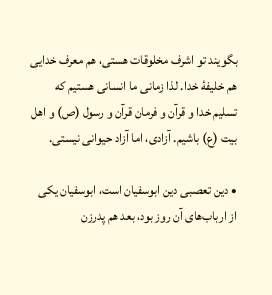بگویند تو اشرف مخلوقات هستی، هم معرف خدایی هم خلیفۀ خدا. لذا زمانی ما انسانی هستیم که تسلیم خدا و قرآن و فرمان قرآن و رسول (ص) و اهل بیت (ع) باشیم. آزادی، اما آزاد حیوانی نیستی.

• دین تعصبی دین ابوسفیان است، ابوسفیان یکی از ارباب‌های آن روز بود، بعد هم پدر‌زن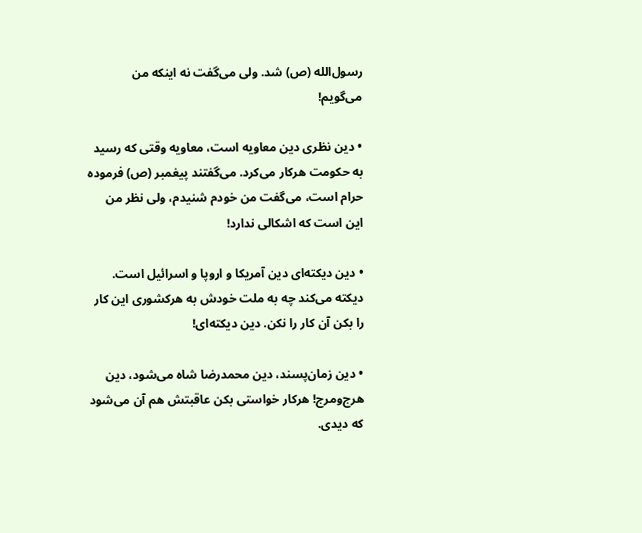رسول‌الله (ص) شد. ولی می‌گفت نه اینکه من می‌گویم!

• دین نظری دین معاویه است، معاویه وقتی که رسید به حکومت هرکار می‌کرد. می‌گفتند پیغمبر (ص) فرموده حرام است، می‌گفت من خودم شنیدم، ولی نظر من این است که اشکالی ندارد!

• دین دیکته‌ای دین آمریکا و اروپا و اسرائیل است. دیکته می‌کند چه به ملت خودش به هرکشوری این کار را بکن آن کار را نکن. دین دیکته‌ای!

• دین زمان‌پسند، دین محمدرضا شاه می‌شود، دین هرج‌و‌مرج! هر‌کار خواستی بکن عاقبتش هم آن می‌شود که دیدی.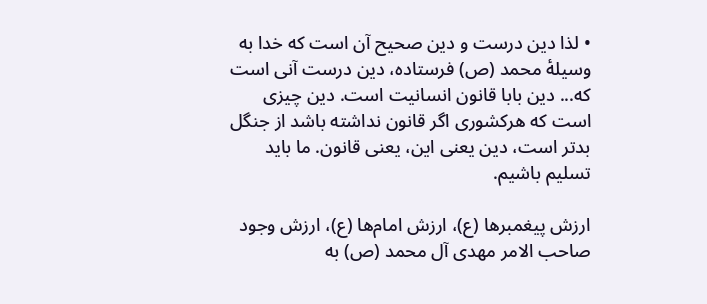• لذا دین درست و دین صحیح آن است که خدا به وسیلۀ محمد (ص) فرستاده، دین درست آنی است که... دین بابا قانون انسانیت است. دین چیزی است که هرکشوری اگر قانون نداشته باشد از جنگل بدتر است، دین یعنی این، یعنی قانون. ما باید تسلیم باشیم.

ارزش پیغمبرها (ع)، ارزش امام‌ها (ع)، ارزش وجود صاحب الامر مهدی آل محمد (ص) به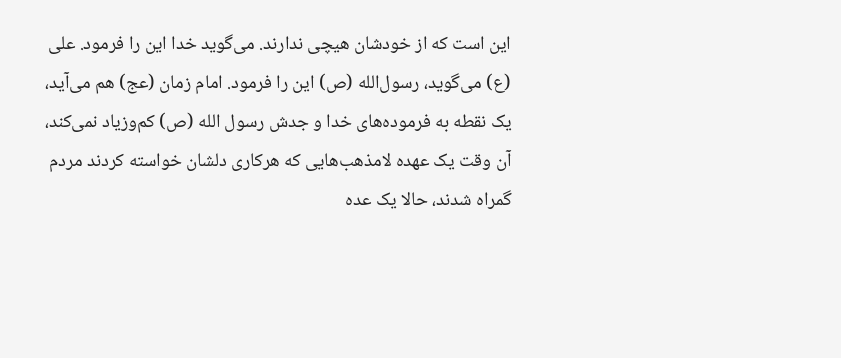این است که از خودشان هیچی ندارند. می‌گوید خدا این را فرمود. علی (ع) می‌گوید، رسول‌الله (ص) این را فرمود. امام زمان (عج) هم می‌آید، یک نقطه به فرموده‌های خدا و جدش رسول الله (ص) کم‌وزیاد نمی‌کند، آن وقت یک عهده لامذهب‌هایی که هرکاری دلشان خواسته کردند مردم گمراه شدند، حالا یک عده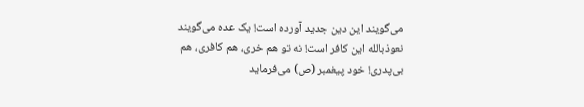می‌گویند این دین جدید آورده است! یک عده می‌گویند نعوذبالله این کافر است! نه تو هم خری، هم کافری، هم بی‌پدری! خود پیغمبر (ص) می‌فرماید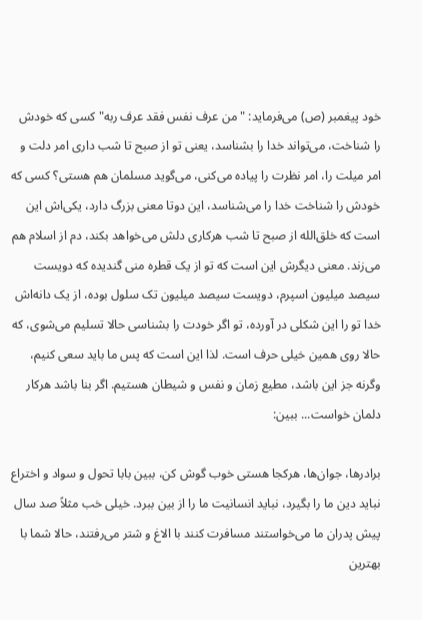خود پیغمبر (ص) می‌فرماید: "من عرف نفس فقد عرف ربه" کسی که خودش را شناخت، می‌تواند خدا را بشناسد، یعنی تو از صبح تا شب داری امر دلت و امر میلت را، امر نظرت را پیاده می‌کنی، می‌گوید مسلمان هم هستی؟ کسی که خودش را شناخت خدا را می‌شناسد، این دو‌تا معنی بزرگ دارد، یکی‌اش این است که خلق‌الله از صبح تا شب هرکاری دلش می‌خواهد بکند، دم از اسلام هم می‌زند. معنی دیگرش این است که تو از یک قطره منی گندیده که دویست سیصد میلیون اسپرم، دویست سیصد میلیون تک سلول بوده، از یک دانه‌اش خدا تو را این شکلی در آورده، تو اگر خودت را بشناسی حالا تسلیم می‌شوی، که حالا روی همین خیلی حرف است. لذا این است که پس ما باید سعی کنیم، وگرنه جز این باشد، مطیع زمان و نفس و شیطان هستیم. اگر بنا باشد هرکار دلمان خواست... ببین:

برادرها، جوان‌ها، هرکجا هستی خوب گوش کن، ببین بابا تحول و سواد و اختراع نباید دین ما را بگیرد، نباید انسانیت ما را از بین ببرد. خیلی خب مثلاً صد سال پیش پدران ما می‌خواستند مسافرت کنند با الاغ و شتر می‌رفتند، حالا شما با بهترین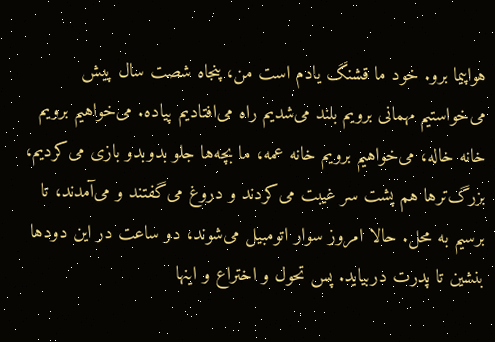هواپیما برو. خود ما قشنگ یادم است من، پنجاه شصت سال پیش می‌خواستیم مهمانی برویم بلند می‌شدیم راه می‌افتادیم پیاده. می‌خواهیم برویم خانه خاله، می‌خواهیم برویم خانه عمه، ما بچه‌ها جلو بدو‌بدو بازی می‌کردیم، بزرگ‌ترها هم پشت سر غیبت می‌کردند و دروغ می‌گفتند و می‌آمدند، تا برسیم به محل. حالا امروز سوار اتومبیل می‌شوند، دو ساعت در این دود‌ها بنشین تا پدرت دربیاید. پس تحول و اختراع و اینها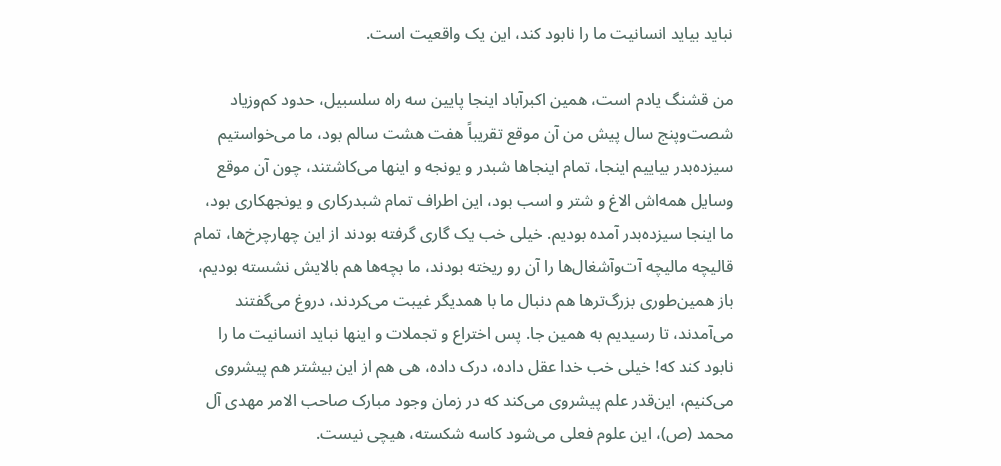نباید بیاید انسانیت ما را نابود کند، این یک واقعیت است.

من قشنگ یادم است، همین اکبرآباد اینجا پایین سه راه سلسبیل، حدود کم‌وزیاد شصت‌وپنج سال پیش من آن موقع تقریباً هفت هشت سالم بود، ما می‌خواستیم سیزده‌بدر بیاییم اینجا، تمام اینجاها شبدر و یونجه و اینها می‌کاشتند، چون آن موقع وسایل همه‌اش الاغ و شتر و اسب بود، این اطراف تمام شبدرکاری و یونجهکاری بود، ما اینجا سیزده‌بدر آمده بودیم. خیلی خب یک گاری گرفته بودند از این چهارچرخ‌ها، تمام قالیچه مالیچه آت‌و‌آشغال‌ها را آن رو ریخته بودند، ما بچه‌ها هم بالایش نشسته بودیم، باز همین‌طوری بزرگ‌تر‌ها هم دنبال ما با همدیگر غیبت می‌کردند، دروغ می‌گفتند می‌آمدند، تا رسیدیم به همین جا. پس اختراع و تجملات و اینها نباید انسانیت ما را نابود کند که! خیلی خب خدا عقل داده، درک داده، هی هم از این بیشتر هم پیشروی می‌کنیم، این‌قدر علم پیشروی می‌کند که در زمان وجود مبارک صاحب الامر مهدی آل محمد (ص)، این علوم فعلی می‌شود کاسه شکسته، هیچی نیست.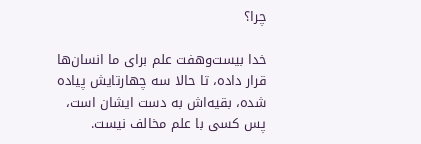چرا؟

خدا بیست‌و‌هفت علم برای ما انسان‌ها قرار داده، تا حالا سه چهارتایش پیاده شده، بقیه‌اش به دست ایشان است، پس کسی با علم مخالف نیست.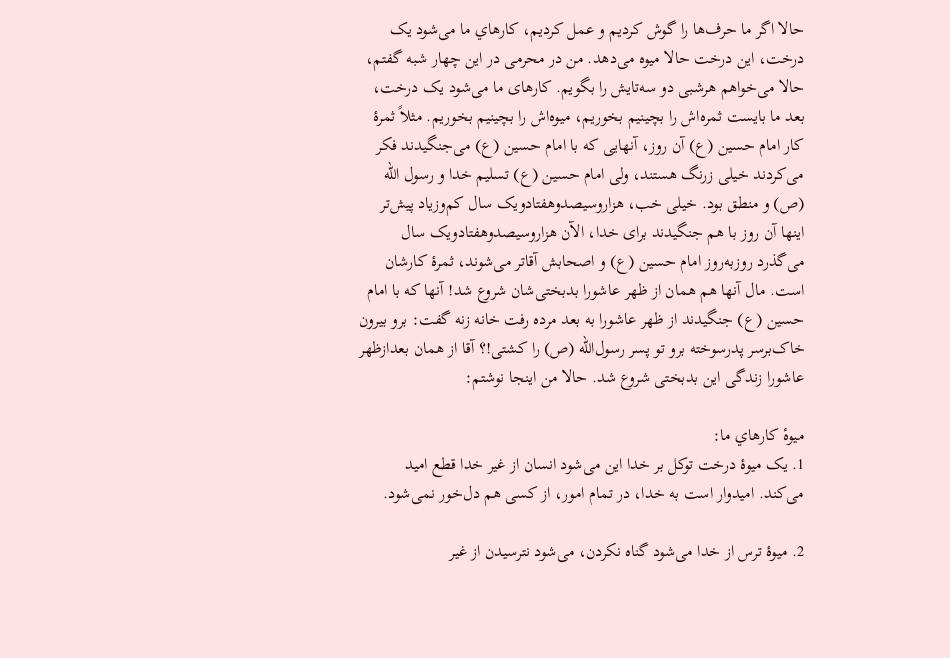حالا اگر ما حرف‌ها را گوش کردیم و عمل کردیم، كارهاي ما می‌شود یک درخت، این درخت حالا میوه می‌دهد. من در محرمی در این چهار شبه گفتم، حالا می‌خواهم هرشبی دو سه‌تایش را بگویم. کار‌های ما می‌شود یک درخت، بعد ما بایست ثمره‌اش را بچینیم بخوریم، میوه‌اش را بچینیم بخوریم. مثلاً ثمرۀ کار امام حسین (ع) آن روز، آنهایی که با امام حسین (ع) می‌جنگیدند فکر می‌کردند خیلی زرنگ هستند، ولی امام حسین (ع) تسلیم خدا و رسول الله (ص) و منطق بود. خیلی خب، هزارو‌سیصدوهفتادویک سال کم‌وزیاد پیش‌تر اینها آن روز با هم جنگیدند برای خدا، الآن هزار‌وسیصدوهفتاد‌ویک سال می‌گذرد روز‌به‌روز امام حسین (ع) و اصحابش آقاتر می‌شوند، ثمرۀ کارشان است. مال آنها هم همان از ظهر عاشورا بدبختی‌شان شروع شد! آنها که با امام حسین (ع) جنگیدند از ظهر عاشورا به بعد مرده رفت خانه زنه گفت: برو بیرون خاک‌برسر پدر‌سوخته برو تو پسر رسول‌الله (ص) را کشتی!؟ آقا از همان بعدازظهر عاشورا زندگی این بدبختی شروع شد. حالا من اینجا نوشتم:

ميوهٔ كارهاي ما:
1. یک میوۀ درخت توکل بر خدا این می‌شود انسان از غیر خدا قطع امید می‌کند. امیدوار است به خدا، در تمام امور، از کسی هم دل‌خور نمی‌شود.

2. میوۀ ترس از خدا می‌شود گناه نکردن، می‌شود نترسیدن از غیر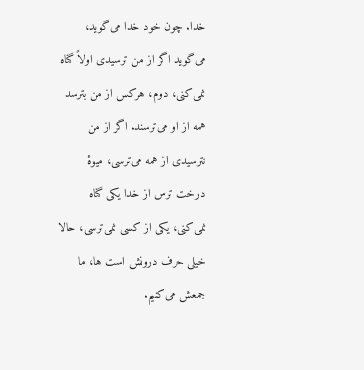خدا. چون خود خدا می‌گوید، می‌گوید اگر از من ترسیدی اولاً گناه نمی‌کنی، دوم، هرکس از من بترسد همه از او می‌ترسند. اگر از من نترسیدی از همه می‌ترسی، میوۀ درخت ترس از خدا یکی گناه نمی‌کنی، یکی از کسی نمی‌ترسی، حالا خیلی حرف درونش است ها، ما جمعش می‌کنیم.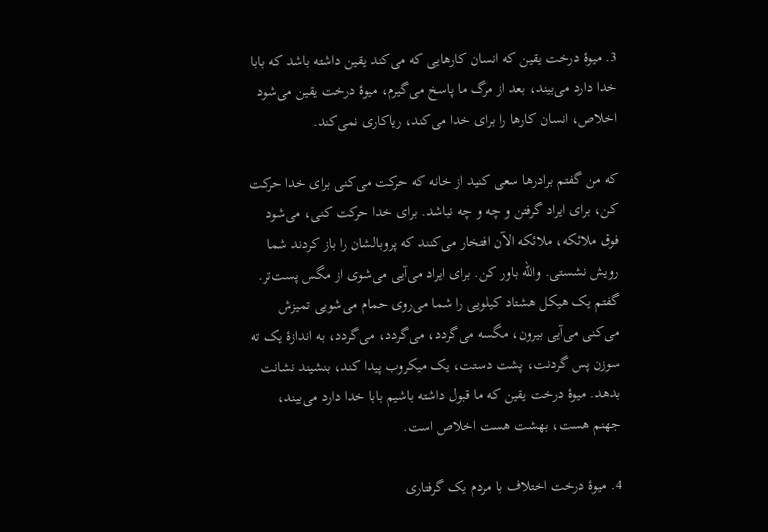3. میوۀ درخت یقین که انسان کارهایی که می‌کند یقین داشته باشد که بابا خدا دارد می‌بیند، بعد از مرگ ما پاسخ می‌گیرم، میوۀ درخت یقین می‌شود اخلاص، انسان کارها را برای خدا می‌کند، ریاکاری نمی‌کند.

که من گفتم برادرها سعی کنید از خانه که حرکت می‌کنی برای خدا حرکت کن، برای ایراد گرفتن و چه و چه نباشد. برای خدا حرکت کنی، می‌شود فوق ملائکه، ملائکه الآن افتخار می‌کنند که پرو‌بالشان را باز کردند شما رویش نشستی. والله باور کن. برای ایراد می‌آیی می‌شوی از مگس پست‌تر. گفتم یک هیکل هشتاد کیلویی را شما می‌روی حمام می‌شویی تمیزش می‌کنی می‌آیی بیرون، مگسه می‌گردد، می‌گردد، می‌گردد، به اندازۀ یک ته سوزن پس گردنت، پشت دستت، یک میکروب پیدا کند، بنشیند نشانت بدهد. میوۀ درخت یقین که ما قبول داشته باشیم بابا خدا دارد می‌بیند، جهنم هست، بهشت هست اخلاص است.

4. میوۀ درخت اختلاف با مردم یک گرفتاری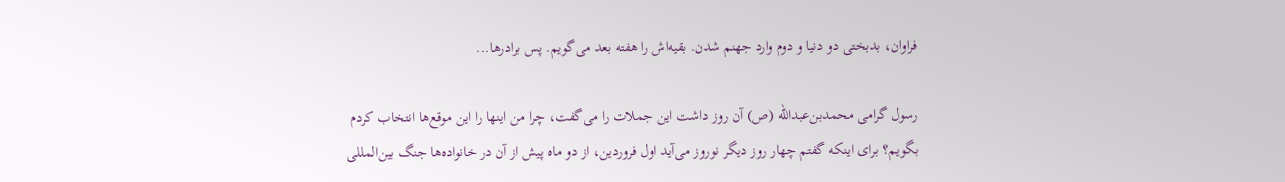فراوان، بدبختی دو دنیا و دوم وارد جهنم شدن. بقیه‌اش را هفته بعد می‌گویم. پس برادرها...

رسول گرامی محمدبن‌عبدالله (ص) آن روز داشت این جملات را می‌گفت، چرا من اینها را این موقع‌ها انتخاب کردم بگویم؟ برای اینکه گفتم چهار روز دیگر نوروز می‌آید اول فروردین، از دو ماه پیش از آن در خانواده‌ها جنگ بین‌المللی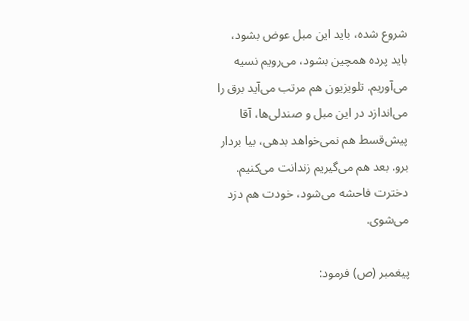شروع شده، باید این مبل عوض بشود، باید پرده همچین بشود، می‌رویم نسیه می‌آوریم. تلویزیون هم مرتب می‌آید برق را می‌اندازد در این مبل و صندلی‌ها، آقا پیش‌قسط هم نمی‌خواهد بدهی، بیا بردار برو. بعد هم می‌گیریم زندانت می‌کنیم. دخترت فاحشه می‌شود، خودت هم دزد می‌شوی.

پیغمبر (ص) فرمود: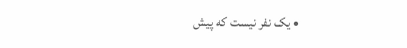• یک نفر نیست که پیش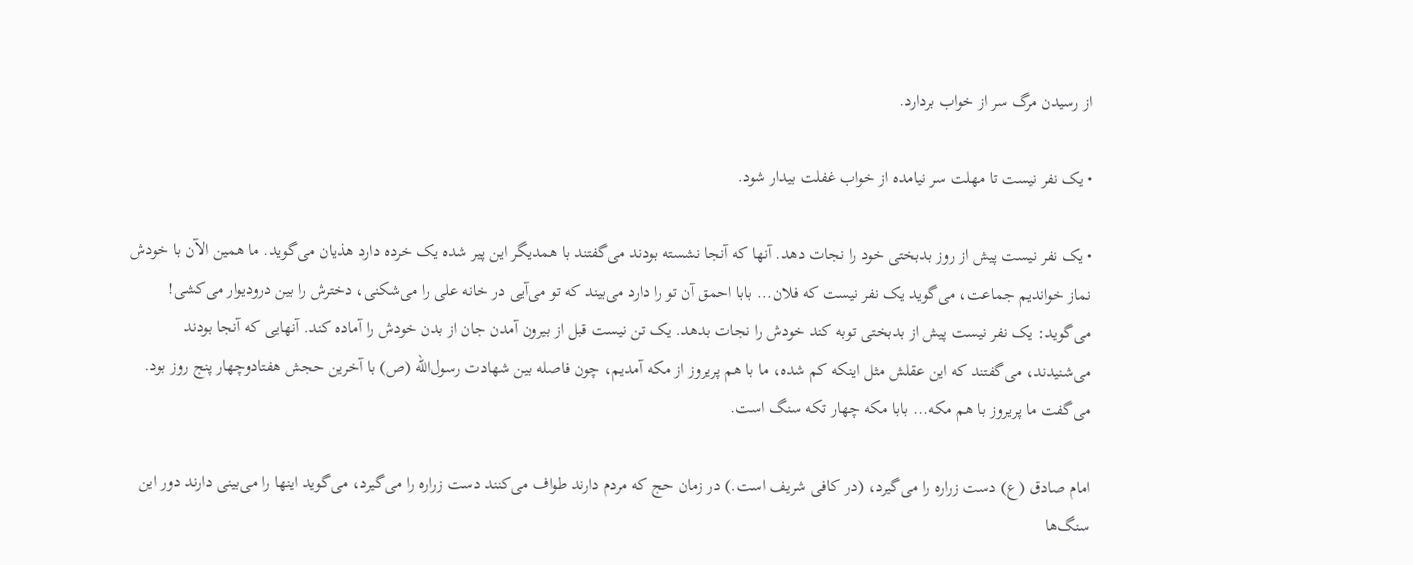از رسیدن مرگ سر از خواب بردارد.

• یک نفر نیست تا مهلت سر نیامده از خواب غفلت بیدار شود.

• یک نفر نیست پیش از روز بدبختی خود را نجات دهد. آنها که آنجا نشسته بودند می‌گفتند با همدیگر این پیر شده یک خرده دارد هذیان می‌گوید. ما همین الآن با خودش نماز خواندیم جماعت، می‌گوید یک نفر نیست که فلان... بابا احمق آن تو را دارد می‌بیند که تو می‌آیی در خانه علی را می‌شکنی، دخترش را بین درودیوار می‌کشی! می‌گوید: یک نفر نیست پیش از بدبختی توبه کند خودش را نجات بدهد. یک تن نیست قبل از بیرون آمدن جان از بدن خودش را آماده کند. آنهایی که آنجا بودند می‌شنیدند، می‌گفتند که این عقلش مثل اینکه کم شده، ما با هم پریروز از مکه آمدیم، چون فاصله بین شهادت رسول‌الله (ص) با آخرین حجش هفتاد‌و‌‌چهار پنج روز بود. می‌گفت ما پریروز با هم مکه... بابا مکه چهار تکه سنگ است.

امام صادق (ع) دست زراره را می‌گیرد، (در کافی شریف است.) در زمان حج که مردم دارند طواف می‌کنند دست زراره را می‌گیرد، می‌گوید اینها را می‌بینی دارند دور این سنگ‌ها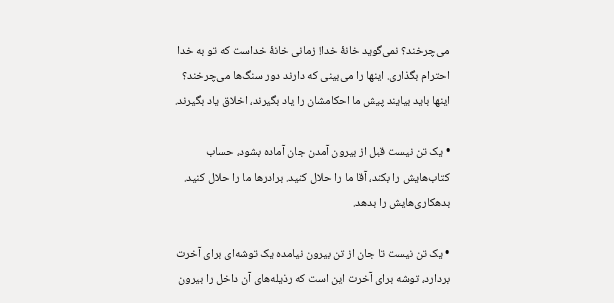می‌چرخند؟ نمی‌گوید خانۀ خدا! زمانی خانۀ خداست که تو به خدا احترام بگذاری. اینها را می‌بینی که دارند دور سنگ‌ها می‌چرخند؟ اینها باید بیایند پیش ما احکامشان را یاد بگیرند، اخلاق یاد بگیرند.

• یک تن نیست قبل از بیرون آمدن جان آماده بشود، حساب کتاب‌هایش را بکند، آقا ما را حلال کنید. برادرها ما را حلال کنید. بدهکاری‌هایش را بدهد.

• یک تن نیست تا جان از تن بیرون نیامده یک توشه‌ای برای آخرت بردارد، توشه برای آخرت این است که رذیله‌های آن داخل را بیرون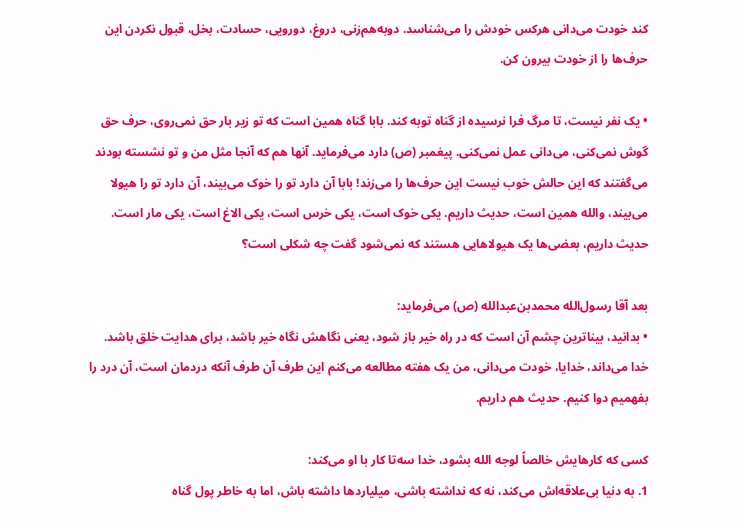کند خودت می‌دانی هرکس خودش را می‌شناسد. دو‌به‌هم‌زنی، دروغ، دورویی، حسادت، بخل، قبول نکردن این حرف‌ها را از خودت بیرون کن.

• یک نفر نیست، تا مرگ فرا نرسیده از گناه توبه کند. بابا گناه همین است که تو زیر بار حق نمی‌روی، حرف حق گوش نمی‌کنی، می‌دانی عمل نمی‌کنی. پیغمبر (ص) دارد می‌فرماید. آنها هم که آنجا مثل من و تو نشسته بودند می‌گفتند که این حالش خوب نیست این حرف‌ها را می‌زند! بابا آن دارد تو را خوک می‌بیند، آن دارد تو را هیولا می‌بیند، والله همین است، حدیث داریم. یکی خوک است، یکی خرس است، یکی الاغ است، یکی مار است. حدیث داریم، بعضی‌ها یک هیولاهایی هستند که نمی‌شود گفت چه شکلی است؟

بعد آقا رسول‌الله محمدبن‌عبدالله (ص) می‌فرماید:
• بدانید، بیناترین چشم آن است که در راه خیر باز شود، یعنی نگاهش نگاه خیر باشد، برای هدایت خلق باشد. خدا می‌داند، خدایا، خودت می‌دانی، من یک هفته مطالعه می‌کنم این طرف آن طرف آنکه دردمان است، آن درد را بفهمیم دوا کنیم. حدیث هم داریم.

کسی که کارهایش خالصاً لوجه الله بشود، خدا سه‌تا کار با او می‌کند:
1. به دنیا بی‌علاقه‌اش می‌کند، نه که نداشته باشی، میلیاردها داشته باش، اما به خاطر پول گناه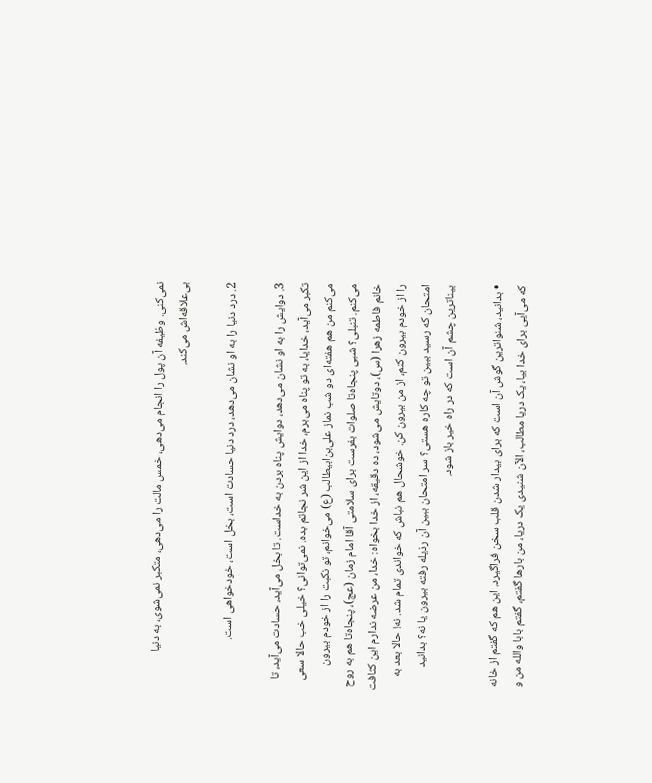نمی‌کنی. وظیفه آن پول را انجام می‌دهی، خمس مالت را می‌دهی، متکبر نمی‌شوی، به دنیا بی‌علاقه‌اش می‌کند.

2. درد دنیا را به او نشان می‌دهد، درد دنیا حسادت است، بخل است، خودخواهی است.

3. دوایش را به او نشان می‌دهد، دوایش پناه بردن به خداست. تا بخل می‌آید، حسادت می‌آید، تا تکبر می‌آید، خدایا، به تو پناه می‌برم، خدا از این شر نجاتم بده. نمی‌توانی؟ خیلی خب حالا سعی می‌کنم من هم هفته‌ای دو شب نماز علی‌بن‌ابیطالب (ع) می‌خوانم، تو نکبت را از خودم بیرون می‌کنم. تنبلی؟ شبی پنجاه‌تا صلوات بفرست برای سلامتی آقا امام زمان (عج)، پنجاه‌تا هم به روح خانم فاطمه زهرا (س)، دوتایش می‌شود، ده دقیقه، از خدا بخواه: خدا، من عرضه ندارم این کثافت را از خودم بیرون کنم، از من بیرون کن. خوشحال هم نباش که خواندی تمام شد. نه! حالا بعد به امتحان که رسید ببین تو چه کاره هستی؟ سر امتحان ببین آن رذیله رفته بیرون یا نه؟ بدانید بیناترین چشم آن است که در راه خیر باز شود.

• بدانید، شنواترین گوش آن است که برای بیدار شدن قلب سخن فراگیرد. این هم که گفتم از خانه که می‌آیی برای خدا بیا، یک دریا مطالب، الآن شنیدی یک دریا، من بارها گفتم، گفتم بابا والله من و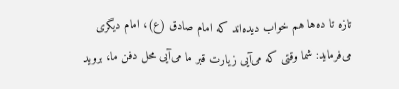تازه تا ده‌ها هم خواب دیده‌اند که امام صادق (ع)، امام دیگری می‌فرماید: شما وقتی که می‌آیی زیارت قبر ما می‌آیی محل دفن ما، بروید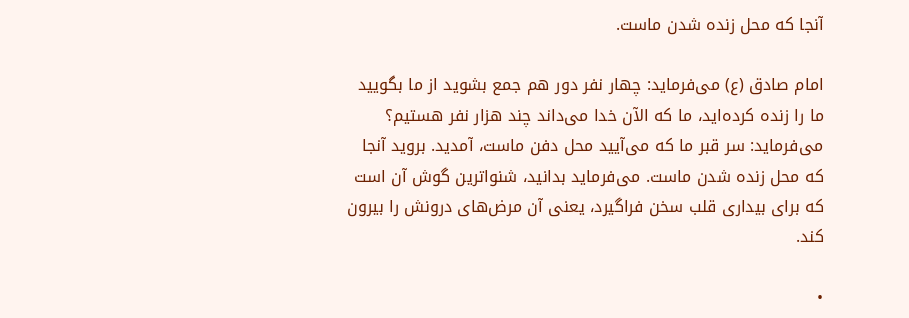آنجا که محل زنده شدن ماست.

امام صادق (ع) می‌فرماید: چهار نفر دور هم جمع بشوید از ما بگویید ما را زنده کرده‌اید، ما که الآن خدا می‌داند چند هزار نفر هستیم؟ می‌فرماید: سر قبر ما که می‌آیید محل دفن ماست، آمدید. بروید آنجا که محل زنده شدن ماست. می‌فرماید بدانید، شنواترین گوش آن است که برای بیداری قلب سخن فراگیرد، یعنی آن مرض‌های درونش را بیرون کند.

•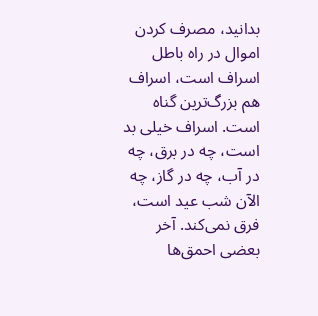بدانید، مصرف کردن اموال در راه باطل اسراف است، اسراف هم بزرگ‌ترین گناه است. اسراف خیلی بد است، چه در برق، چه در آب، چه در گاز، چه الآن شب عید است، فرق نمی‌کند. آخر بعضی احمق‌ها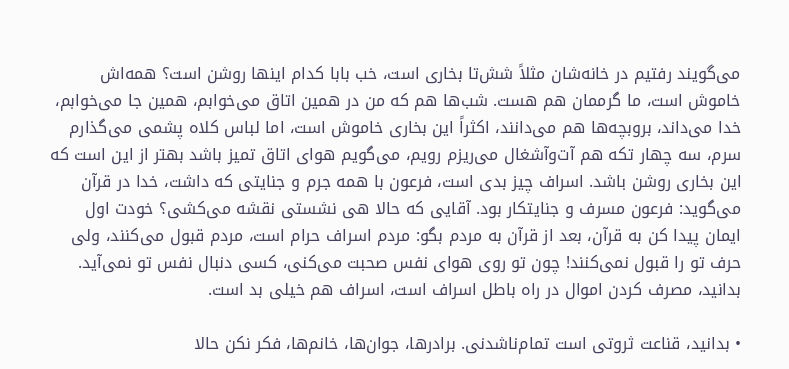می‌گویند رفتیم در خانه‌شان مثلاً شش‌تا بخاری است، خب بابا کدام اینها روشن است؟ همه‌اش خاموش است، ما گرممان هم هست. شب‌ها هم که من در همین اتاق می‌خوابم، همین جا می‌خوابم، خدا می‌داند، بروبچه‌ها هم می‌دانند، اکثراً این بخاری خاموش است، اما لباس کلاه پشمی می‌گذارم سرم، سه چهار تکه هم آت‌وآشغال می‌ریزم رویم، می‌گویم هوای اتاق تمیز باشد بهتر از این است که این بخاری روشن باشد. اسراف چیز بدی است، فرعون با همه جرم و جنایتی که داشت، خدا در قرآن می‌گوید: فرعون مسرف و جنایتکار بود. آقایی که حالا هی نشستی نقشه می‌کشی؟ خودت اول ایمان پیدا کن به قرآن، بعد از قرآن به مردم بگو: مردم اسراف حرام است، مردم قبول می‌کنند، ولی حرف تو را قبول نمی‌کنند! چون تو روی هوای نفس صحبت می‌کنی، کسی دنبال نفس تو نمی‌آید. بدانید، مصرف کردن اموال در راه باطل اسراف است، اسراف هم خیلی بد است.

• بدانید، قناعت ثروتی است تمام‌ناشدنی. برادرها، جوان‌ها، خانم‌ها، فکر نکن حالا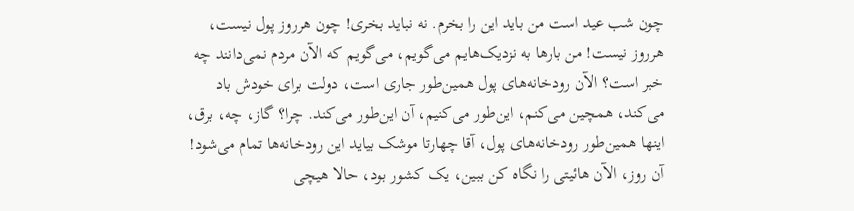چون شب عید است من باید این را بخرم. نه نباید بخری! چون هرروز پول نیست، هرروز نیست! من بارها به نزدیک‌هایم می‌گویم، می‌گویم که الآن مردم نمی‌دانند چه خبر است؟ الآن رودخانه‌های پول همین‌طور جاری است، دولت برای خودش باد می‌کند، همچین می‌کنم، این‌طور می‌کنیم، آن این‌طور می‌کند. چرا؟ گاز، چه، برق، اینها همین‌طور رودخانه‌های پول، آقا چهارتا موشک بیاید این رودخانه‌ها تمام می‌شود! آن روز، الآن هائیتی را نگاه کن ببین، یک کشور بود، حالا هیچی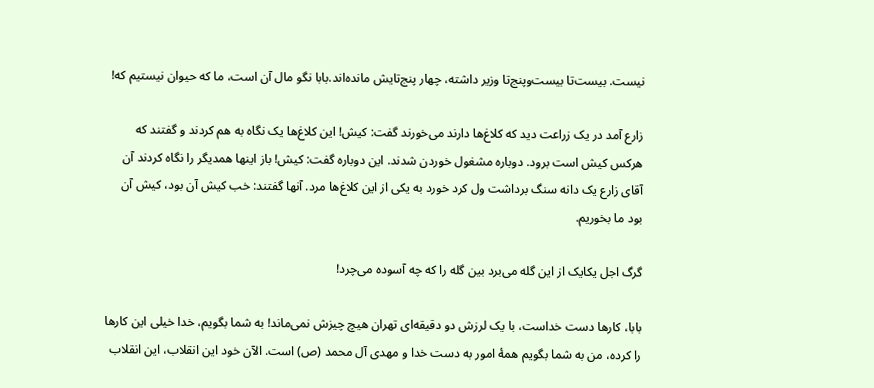نیست. بیست‌تا بیست‌و‌پنج‌تا وزير داشته، چهار‌ ‌پنج‌تایش مانده‌اند.بابا نگو مال آن است، ما که حیوان نیستیم که!

زارع آمد در یک زراعت دید که کلاغ‌ها دارند می‌خورند گفت: کیش! این کلاغ‌ها یک نگاه به هم کردند و گفتند که هرکس کیش است برود. دوباره مشغول خوردن شدند. این دوباره گفت: کیش! باز اینها همدیگر را نگاه کردند آن آقای زارع یک دانه سنگ برداشت ول کرد خورد به یکی از این کلاغ‌ها مرد. آنها گفتند: خب کیش آن بود، کیش آن بود ما بخوریم.

گرگ اجل یکایک از این گله می‌برد بین گله را که چه آسوده می‌چرد!

بابا، کارها دست خداست، با یک لرزش دو دقیقه‌ای تهران هیچ چیزش نمی‌ماند! به شما بگویم، خدا خیلی این کارها را کرده، من به شما بگویم همۀ امور به دست خدا و مهدی آل محمد (ص) است. الآن خود این انقلاب، این انقلاب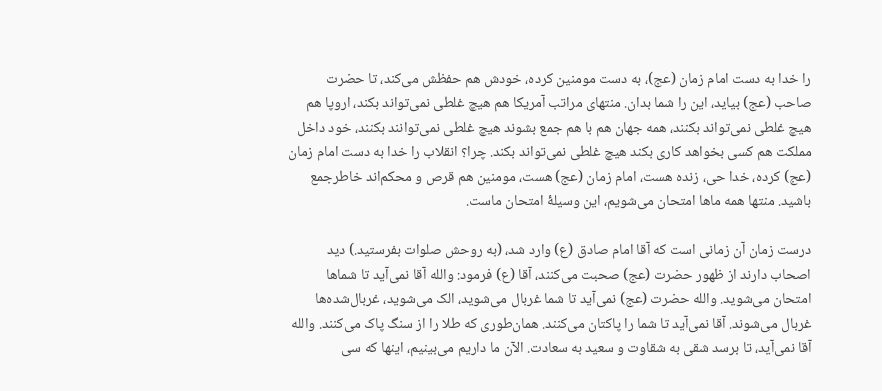را خدا به دست امام زمان (عج)، به دست مومنین کرده، خودش هم حفظش می‌کند، تا حضرت صاحب (عج) بیاید، این را شما بدان. منتهای مراتب آمریکا هم هیچ غلطی نمی‌تواند بکند، اروپا هم هیچ غلطی نمی‌تواند بکنند، همه جهان هم با هم جمع بشوند هیچ غلطی نمی‌توانند بکنند، خود داخل مملکت هم کسی بخواهد کاری بکند هیچ غلطی نمی‌تواند بکند. چرا؟ انقلاب را خدا به دست امام زمان (عج) کرده، خدا حی، زنده هست، امام زمان (عج) هست، مومنین هم قرص و محکم‌اند خاطر‌جمع باشید. منتها همه ماها امتحان می‌شویم، این وسیلۀ امتحان ماست.

درست زمان آن زمانی است که آقا امام صادق (ع) وارد شد، (به روحش صلوات بفرستید.) دید اصحاب دارند از ظهور حضرت (عج) صحبت می‌کنند، آقا (ع) فرمود: والله آقا نمی‌آید تا شماها امتحان می‌شوید. والله حضرت (عج) نمی‌آید تا شما غربال می‌شوید، الک می‌شوید، غربال‌شده‌ها غربال می‌شوند. آقا نمی‌آید تا شما را پاکتان می‌کنند. همان‌طوری که طلا را از سنگ پاک می‌کنند. والله آقا نمی‌آید، تا برسد شقی به شقاوت و سعید به سعادت. الآن ما داریم می‌بینیم، اینها که سی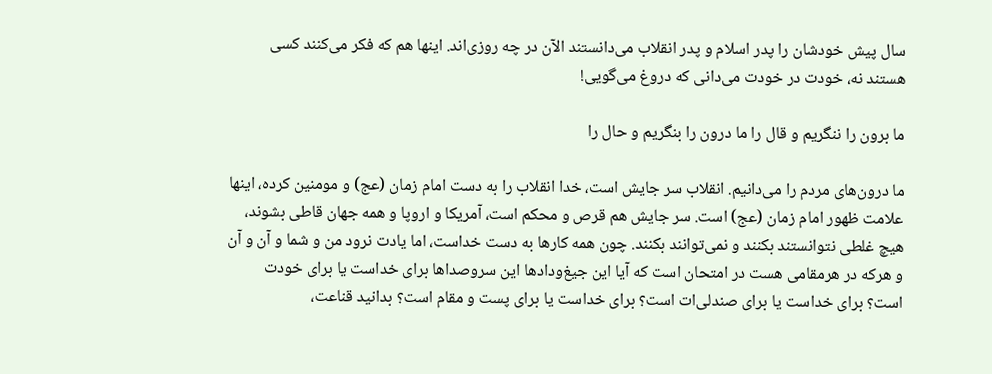سال پیش خودشان را پدر اسلام و پدر انقلاب می‌دانستند الآن در چه روزی‌اند. اینها هم که فکر می‌کنند کسی هستند نه، خودت در خودت می‌دانی که دروغ می‌گویی!

ما برون را ننگریم و قال را ما درون را بنگریم و حال را

ما درون‌های مردم را می‌دانیم. انقلاب سر جایش است، خدا انقلاب را به دست امام زمان (عج) و مومنین کرده، اینها علامت ظهور امام زمان (عج) است. سر جایش هم قرص و محکم است، آمریکا و اروپا و همه جهان قاطی بشوند، هیچ غلطی نتوانستند بکنند و نمی‌توانند بکنند. چون همه كارها به دست خداست، اما یادت نرود من و شما و آن و آن و هرکه در هرمقامی هست در امتحان است که آیا این جیغ‌ودادها این سروصداها برای خداست یا برای خودت است؟ برای خداست یا برای صندلی‌ات است؟ برای خداست یا برای پست و مقام است؟ بدانید قناعت،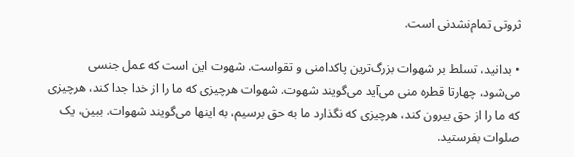ثروتی تمام‌نشدنی است.

• بدانید، تسلط بر شهوات بزرگ‌ترین پاکدامنی و تقواست. شهوت این است که عمل جنسی می‌شود، چهارتا قطره منی می‌آید می‌گویند شهوت. شهوات هرچیزی که ما را از خدا جدا کند، هرچیزی که ما را از حق بیرون کند، هرچیزی که نگذارد ما به حق برسیم، به اینها می‌گویند شهوات. ببین، یک صلوات بفرستید.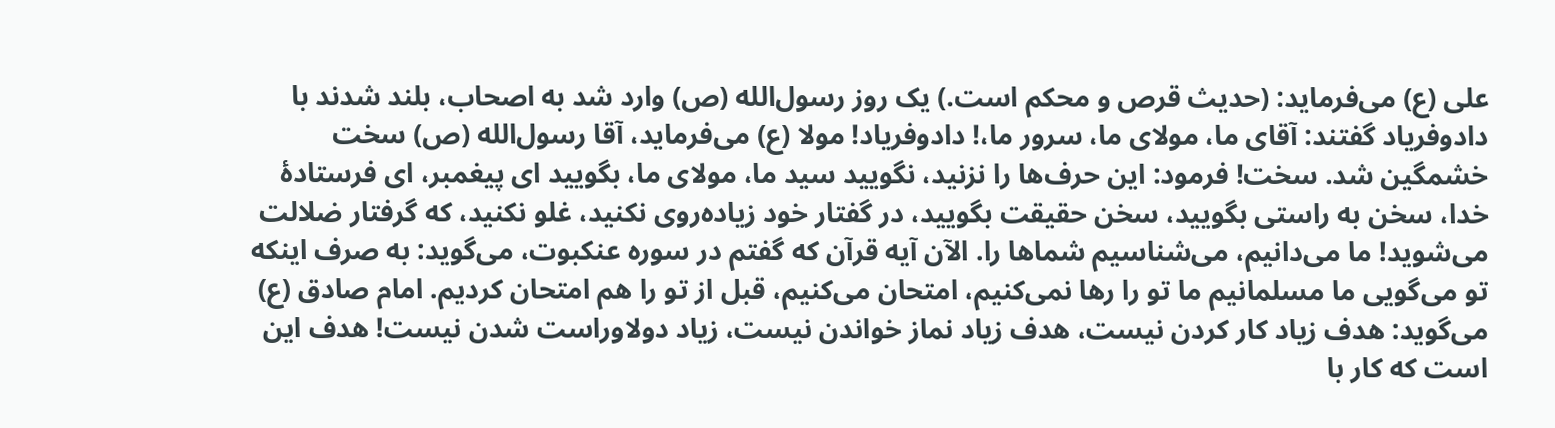علی (ع) می‌فرماید: (حدیث قرص و محکم است.) یک روز رسول‌الله (ص) وارد شد به اصحاب، بلند شدند با داد‌و‌فریاد گفتند: آقای ما، مولای ما، سرور ما،! داد‌و‌فریاد! مولا (ع) می‌فرماید، آقا رسول‌الله (ص) سخت خشمگین شد. سخت! فرمود: این حرف‌ها را نزنید، نگویید سید ما، مولای ما، بگویید ای پیغمبر، ای فرستادۀ خدا، سخن به راستی بگویید، سخن حقیقت بگویید، در گفتار خود زیاده‌روی نکنید، غلو نکنید، که گرفتار ضلالت می‌شوید! ما می‌دانیم، می‌شناسیم شماها را. الآن آیه قرآن که گفتم در سوره عنکبوت، می‌گوید: به صرف اینکه تو می‌گویی ما مسلمانیم ما تو را رها نمی‌کنیم، امتحان می‌کنیم، قبل از تو را هم امتحان کردیم. امام صادق (ع) می‌گوید: هدف زیاد کار کردن نیست، هدف زیاد نماز خواندن نیست، زیاد دولا‌وراست شدن نیست! هدف این است که کار با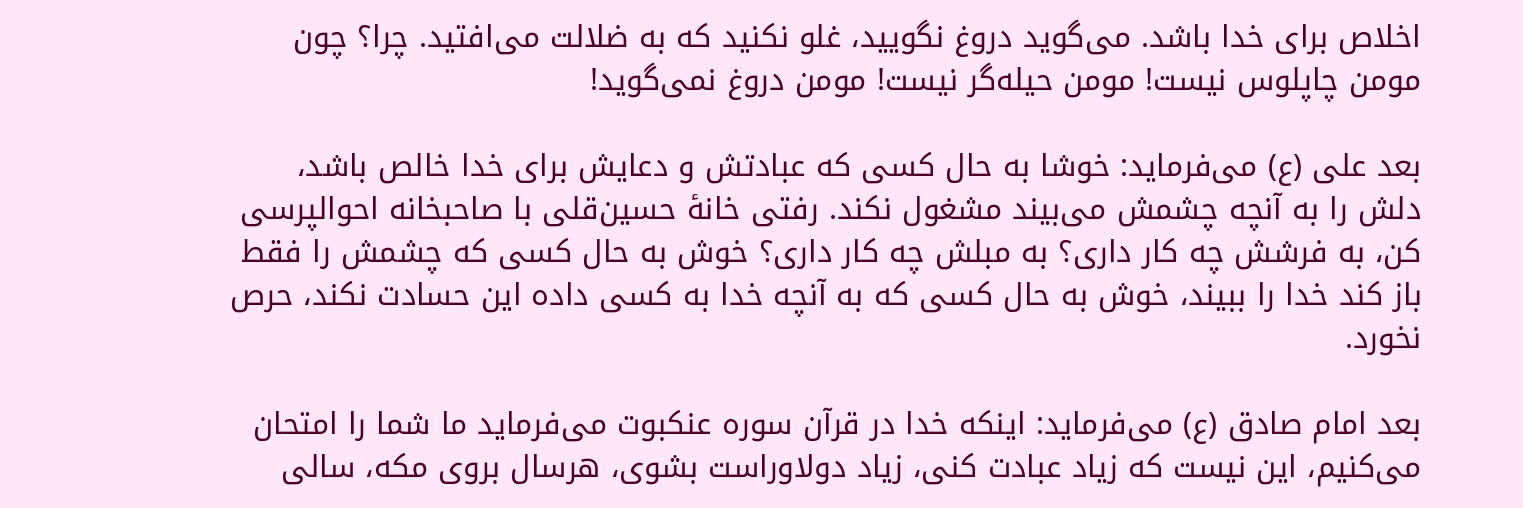اخلاص برای خدا باشد. می‌گوید دروغ نگویید، غلو نکنید که به ضلالت می‌افتید. چرا؟ چون مومن چاپلوس نیست! مومن حیله‌گر نیست! مومن دروغ نمی‌گوید!

بعد علی (ع) می‌فرماید: خوشا به حال کسی که عبادتش و دعایش برای خدا خالص باشد، دلش را به آنچه چشمش می‌بیند مشغول نکند. رفتی خانۀ حسین‌قلی با صاحبخانه احوالپرسی کن، به فرشش چه کار داری؟ به مبلش چه کار داری؟ خوش به حال کسی که چشمش را فقط باز کند خدا را ببیند، خوش به حال کسی که به آنچه خدا به کسی داده این حسادت نکند، حرص نخورد.

بعد امام صادق (ع) می‌فرماید: اینکه خدا در قرآن سوره عنکبوت می‌فرماید ما شما را امتحان می‌کنیم، این نیست که زیاد عبادت کنی، زیاد دولاوراست بشوی، هرسال بروی مکه، سالی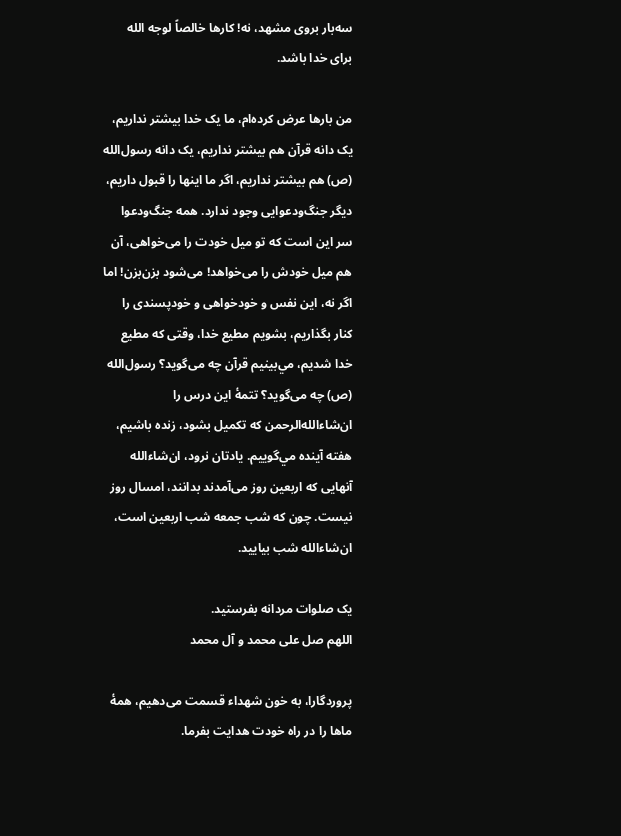سه‌بار بروی مشهد، نه! کارها خالصاً لوجه الله برای خدا باشد.

من بارها عرض کرده‌ام، ما یک خدا بیشتر نداریم، یک دانه قرآن هم بیشتر نداریم، یک دانه رسول‌الله (ص) هم بیشتر نداریم، اگر ما اینها را قبول داریم، دیگر جنگ‌و‌دعوایی وجود ندارد. همه جنگ‌و‌دعوا سر این است که تو میل خودت را می‌خواهی، آن هم میل خودش را می‌خواهد! می‌شود بزن‌بزن! اما اگر نه، این نفس و خودخواهی و خودپسندی را کنار بگذاریم، بشویم مطیع خدا، وقتی که مطیع خدا شدیم، مي‌بينيم قرآن چه می‌گوید؟ رسول‌الله (ص) چه می‌گوید؟ تتمۀ این درس را ان‌شاءالله‌الرحمن که تکمیل بشود، زنده باشیم، هفته آینده مي‌گوييم. یادتان نرود، ان‌شاءالله آنهایی که اربعین روز می‌آمدند بدانند، امسال روز نیست. چون که شب جمعه شب اربعین است، ان‌شاءالله شب بیایید.

یک صلوات مردانه بفرستید.
اللهم صل علی محمد و آل محمد

پروردگارا، به خون شهداء قسمت می‌دهیم، همۀ ماها را در راه خودت هدایت بفرما.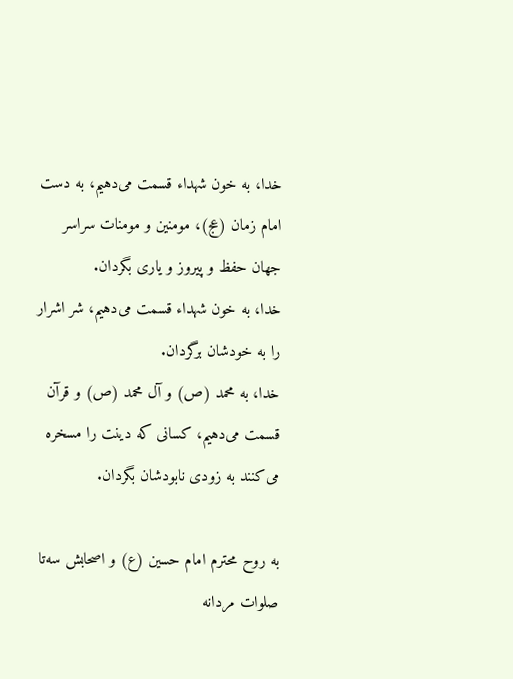خدا، به خون شهداء قسمت می‌دهیم، به دست امام زمان (عج)، مومنین و مومنات سراسر جهان حفظ و پیروز و یاری بگردان.
خدا، به خون شهداء قسمت می‌دهیم، شر اشرار را به خودشان برگردان.
خدا، به محمد (ص) و آل محمد (ص) و قرآن قسمت می‌دهیم، کسانی که دینت را مسخره می‌کنند به زودی نابودشان بگردان.

به روح محترم امام حسین (ع) و اصحابش سه‌تا صلوات مردانه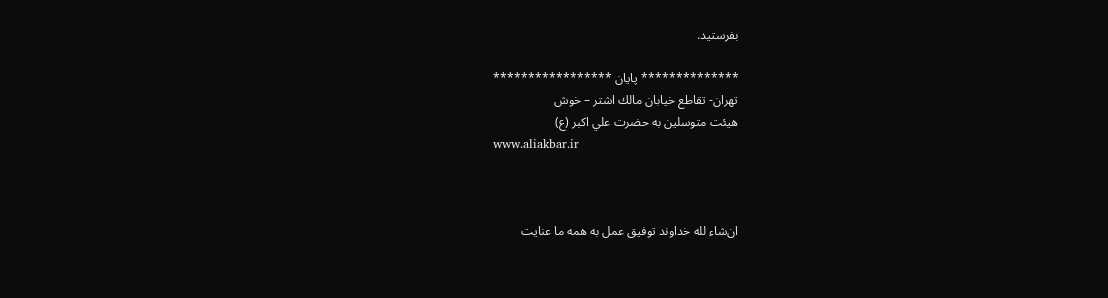بفرستید.

************** پايان *****************
تهران- تقاطع خيابان مالك اشتر – خوش
هيئت متوسلين به حضرت علي اكبر (ع)
www.aliakbar.ir



ان‌شاء لله خداوند توفيق عمل به همه ما عنایت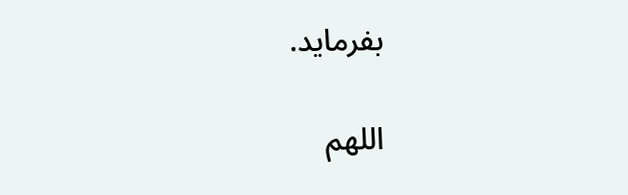بفرماید.

اللهم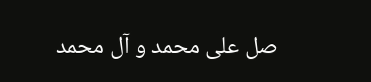صل علی محمد و آل محمد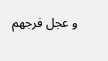و عجل فرجهم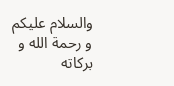والسلام عليکم و رحمة الله و برکاته